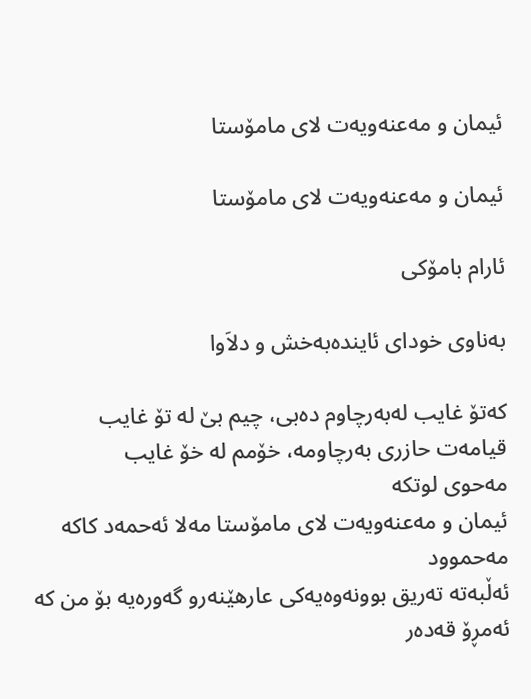ئیمان و مه‌عنه‌ویه‌ت لای‌ مامۆستا

ئیمان و مه‌عنه‌ویه‌ت لای‌ مامۆستا

ئارام بامۆكی‌

به‌ناوی‌ خودای‌ ئاینده‌به‌خش و دلاَوا

كه‌تۆ غایب له‌به‌رچاوم ده‌بی‌، چیم بێ‌ له‌ تۆ غایب
قیامه‌ت حازری‌ به‌رچاومه‌، خۆمم له‌ خۆ غایب
مه‌حوی‌ لوتكه‌
ئیمان و مه‌عنه‌ویه‌ت لای‌ مامۆستا مه‌لا ئه‌حمه‌د كاكه‌ مه‌حموود
ئه‌ڵبه‌ته‌ ته‌ریق بوونه‌وه‌یه‌كی‌ عارهێنه‌رو گه‌وره‌یه‌ بۆ من كه‌ ئه‌مڕۆ قه‌ده‌ر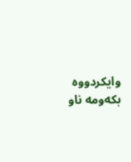وایكردووه‌ بكه‌ومه‌ ناو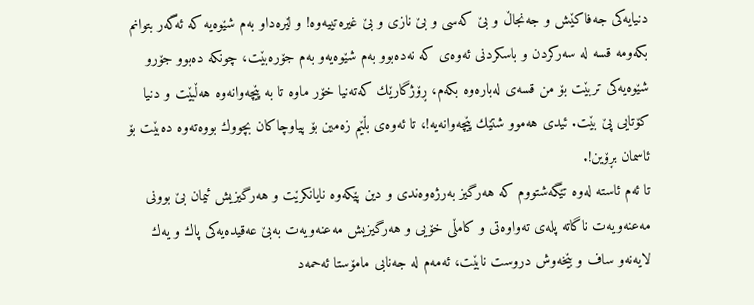دنیایه‌كی‌ جه‌فاكێش و جه‌نجاڵ و بێ‌ كه‌سی‌ و بێ‌ نازی‌ و بێ‌ غیره‌تییه‌وه‌! و لێره‌داو به‌م شێوه‌یه‌ كه‌ ئه‌گه‌ر بتوانم بكه‌ومه‌ قسه‌ له‌ سه‌ركردن و باسكردنی‌ ئه‌وه‌ی‌ كه‌ نه‌ده‌بوو به‌م شێوه‌یه‌و به‌م جۆره‌بێت، چونكه‌ ده‌بوو جۆرو شێوه‌یه‌كی‌ تربێت بۆ من قسه‌ی‌ له‌باره‌وه‌ بكه‌م، ڕۆژگارێك كه‌ته‌نیا خۆر ماوه‌ تا به‌ پێچه‌وانه‌وه‌ هه‌ڵبێت و دنیا كۆتایی‌ پێ‌ بێت. ئیدی‌ هه‌موو شتێك پێچه‌وانه‌یه‌!، تا ئه‌وه‌ی‌ بڵێم زه‌مین بۆ پیاوچاكان بچووك بووه‌ته‌وه‌ ده‌بێت بۆ ئاسمان بڕۆین!.
تا ئه‌م ئاسته‌ له‌وه‌ تێگه‌شتووم كه‌ هه‌رگیز به‌رژه‌وه‌ندی‌ و دین پێكه‌وه‌ نایانكرێت و هه‌رگیزیش ئیمان بێ‌ بوونی‌ مه‌عنه‌ویه‌ت ناگاته‌ پله‌ی‌ ته‌واوه‌تی‌ و كامڵی‌ خۆیی‌ و هه‌رگیزیش مه‌عنه‌ویه‌ت به‌بێ‌ عه‌قیده‌یه‌كی‌ پاك و یه‌ك لایه‌نه‌و ساف و بێخه‌وش دروست نابێت، ئه‌مه‌م له‌ جه‌نابی‌ مامۆستا ئه‌حمه‌د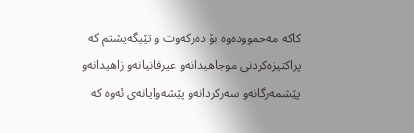كاكه‌ مه‌حمووده‌وه‌ بۆ ده‌ركه‌وت و تێیگه‌یشتم كه‌ پراكتیزه‌كردنی‌ موجاهیدانه‌و عیرفانیانه‌و زاهیدانه‌و پێشمه‌رگانه‌و سه‌ركردانه‌و پێشه‌وایانه‌ی‌ ئه‌وه‌ كه‌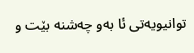توانیویه‌تی‌ ئا به‌و چه‌شنه‌ بێت و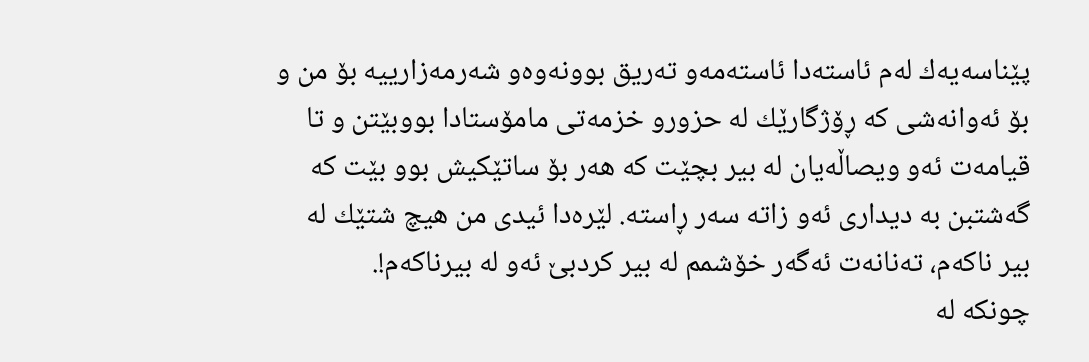پێناسه‌یه‌ك له‌م ئاسته‌دا ئاسته‌مه‌و ته‌ریق بوونه‌وه‌و شه‌رمه‌زارییه‌ بۆ من و بۆ ئه‌وانه‌شی‌ كه‌ ڕۆژگارێك له‌ حزورو خزمه‌تی‌ مامۆستادا بووبێتن و تا قیامه‌ت ئه‌و ویصاڵه‌یان له‌ بیر بچێت كه‌ هه‌ر بۆ ساتێكیش بوو بێت كه‌ گه‌شتبن به‌ دیداری‌ ئه‌و زاته‌ سه‌ر ڕاسته‌. لێره‌دا ئیدی‌ من هیچ شتێك له‌ بیر ناكه‌م، ته‌نانه‌ت ئه‌گه‌ر خۆشمم له‌ بیر كردبێ‌ ئه‌و له‌ بیرناكه‌م!.
چونكه‌ له‌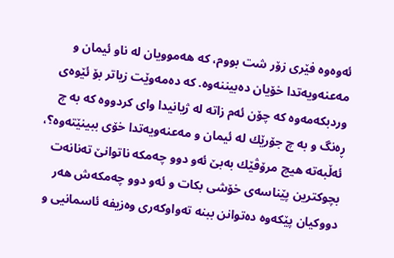ئه‌وه‌وه‌ فێری‌ زۆر شت بووم، كه‌ هه‌موویان له‌ ناو ئیمان و مه‌عنه‌ویه‌تدا خۆیان ده‌بیننه‌وه‌. كه‌ ده‌مه‌وێت زیاتر بۆ ئێوه‌ی‌ وردبكه‌مه‌وه‌ كه‌ چۆن ئه‌م زاته‌ له‌ ژیانیدا وای‌ كردووه‌ كه‌ به‌ چ ڕه‌نگ و به‌ چ جۆرێك له‌ ئیمان و مه‌عنه‌ویه‌تدا خۆی‌ ببینێته‌وه‌؟، ئه‌ڵبه‌ته‌ هیچ مرۆڤێك به‌بێ‌ ئه‌و دوو چه‌مكه‌ ناتوانێ‌ ته‌نانه‌ت بچوكترین پێناسه‌ی‌ خۆشی‌ بكات و ئه‌و دوو چه‌مكه‌ش هه‌ر دووكیان پێكه‌وه‌ ده‌توانن ببنه‌ ته‌واوكه‌ری‌ وه‌زیفه‌ ئاسمانیی‌ و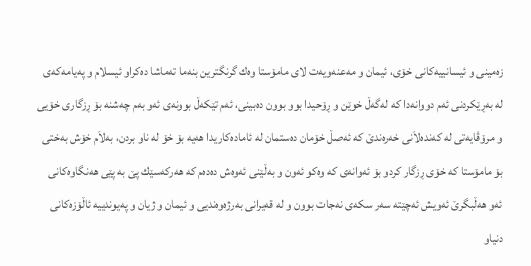زه‌مینی‌ و ئیسانییه‌كانی‌ خۆی‌، ئیمان و مه‌عنه‌ویه‌ت لای‌ مامۆستا وه‌ك گرنگترین بنه‌ما ته‌ماشا ده‌كراو ئیسلام و په‌یامه‌كه‌ی‌ له‌ به‌ڕێكردنی‌ ئه‌م دووانه‌دا كه‌ له‌گه‌ڵ خوێن و ڕۆحیدا بوو بوون ده‌بینی‌، ئه‌م تێكه‌ڵ بوونه‌ی‌ ئه‌و به‌م چه‌شنه‌ بۆ ڕزگاری‌ خۆیی‌ و مرۆڤایه‌تی‌ له‌ كه‌نده‌لاَنی‌ خه‌ره‌ندێ‌ كه‌ ئه‌صڵ خۆمان ده‌ستمان له‌ ئاماده‌كاریدا هه‌یه‌ بۆ خۆ له‌ ناو بردن، به‌لاَم خۆش به‌ختی‌ بۆ مامۆستا كه‌ خۆی‌ ڕزگار كردو بۆ ئه‌وانه‌ی‌ كه‌ وه‌كو ئه‌ون و به‌ڵێنی‌ ئه‌وه‌ش ده‌ده‌م كه‌ هه‌ركه‌سێك پێ‌ به‌ پێی‌ هه‌نگاوه‌كانی‌ ئه‌و هه‌ڵبگرێ‌ ئه‌ویش ئه‌چێته‌ سه‌ر سكه‌ی‌ نه‌جات بوون و له‌ قه‌یرانی‌ به‌رژه‌وه‌ندیی‌ و ئیمان و ژیان و په‌یوندییه‌ ئاڵۆزه‌كانی‌ دنیاو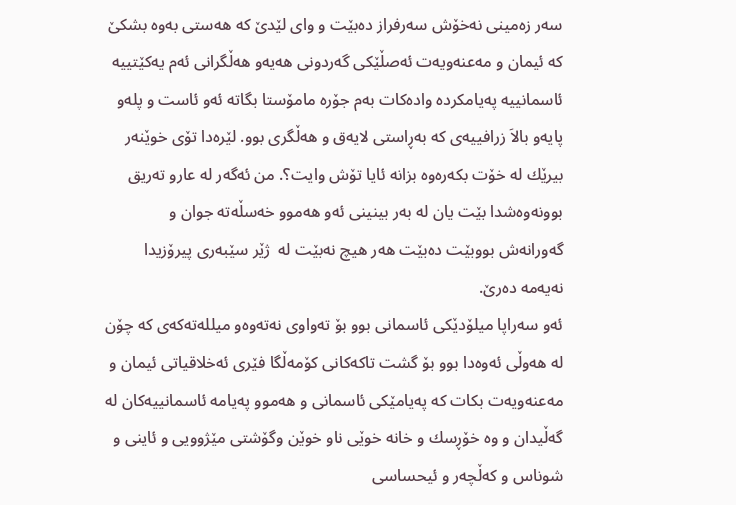سه‌ر زه‌مینی‌ نه‌خۆش سه‌رفراز ده‌بێت و وای‌ لێدێ‌ كه‌ هه‌ستی‌ به‌وه‌ بشكێ‌ كه‌ ئیمان و مه‌عنه‌ویه‌ت ئه‌صڵێكی‌ گه‌ردونی‌ هه‌یه‌و هه‌ڵگرانی‌ ئه‌م یه‌كێتییه‌ ئاسمانییه‌ په‌یامكرده‌ واده‌كات به‌م جۆره‌ مامۆستا بگاته‌ ئه‌و ئاست و پله‌و پایه‌و بالاَ زرافییه‌ی‌ كه‌ به‌ڕاستی‌ لایه‌ق و هه‌ڵگری‌ بوو. لێره‌دا تۆی‌ خوێنه‌ر بیرێك له‌ خۆت بكه‌ره‌وه‌ بزانه‌ ئایا تۆش وایت؟. من ئه‌گه‌ر له‌ عارو ته‌ریق بوونه‌وه‌شدا بێت یان له‌ به‌ر بینینی‌ ئه‌و هه‌موو خه‌سڵه‌ته‌ جوان و گه‌ورانه‌ش بووبێت ده‌بێت هه‌ر هیچ نه‌بێت له‌  ژێر سێبه‌ری‌ پیرۆزیدا نه‌یه‌مه‌ ده‌رێ‌.
ئه‌و سه‌راپا میلۆدێكی‌ ئاسمانی‌ بوو بۆ ته‌واوی‌ نه‌ته‌وه‌و میلله‌ته‌كه‌ی‌ كه‌ چۆن له‌ هه‌وڵی‌ ئه‌وه‌دا بوو بۆ گشت تاكه‌كانی‌ كۆمه‌ڵگا فێری‌ ئه‌خلاقیاتی‌ ئیمان و مه‌عنه‌ویه‌ت بكات كه‌ په‌یامێكی‌ ئاسمانی‌ و هه‌موو په‌یامه‌ ئاسمانییه‌كان له‌ گه‌ڵیدان و وه‌ خۆڕسك و خانه‌ خوێی‌ ناو خوێن وگۆشتی‌ مێژوویی‌ و ئاینی‌ و شوناس و كه‌ڵچه‌ر و ئیحساسی‌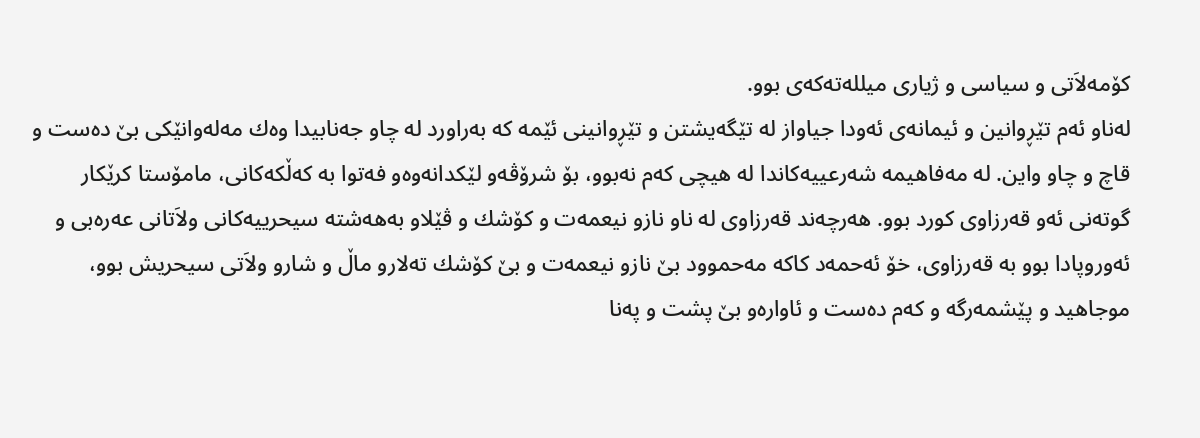كۆمه‌لاَتی‌ و سیاسی‌ و ژیاری‌ میلله‌ته‌كه‌ی‌ بوو.
له‌ناو ئه‌م تێڕوانین و ئیمانه‌ی‌ ئه‌ودا جیاواز له‌ تێگه‌یشتن و تێڕوانینی‌ ئێمه‌ كه‌ به‌راورد له‌ چاو جه‌نابیدا وه‌ك مه‌له‌وانێكی‌ بێ‌ ده‌ست و قاچ و چاو واین. له‌ مه‌فاهیمه‌ شه‌رعییه‌كاندا له‌ هیچی‌ كه‌م نه‌بوو، بۆ شرۆڤه‌و لێكدانه‌وه‌و فه‌توا به‌ كه‌ڵكه‌كانی‌، مامۆستا كرێكار گوته‌نی‌ ئه‌و قه‌رزاوی‌ كورد بوو. هه‌رچه‌ند قه‌رزاوی‌ له‌ ناو نازو نیعمه‌ت و كۆشك و ڤێلاو به‌هه‌شته‌ سیحرییه‌كانی‌ ولاَتانی‌ عه‌ره‌بی‌ و ئه‌وروپادا بوو به‌ قه‌رزاوی‌، خۆ ئه‌حمه‌د كاكه‌ مه‌حموود بێ‌ نازو نیعمه‌ت و بێ‌ كۆشك ته‌لارو ماڵ و شارو ولاَتی‌ سیحریش بوو، موجاهید و پێشمه‌رگه‌ و كه‌م ده‌ست و ئاواره‌و بێ‌ پشت و په‌نا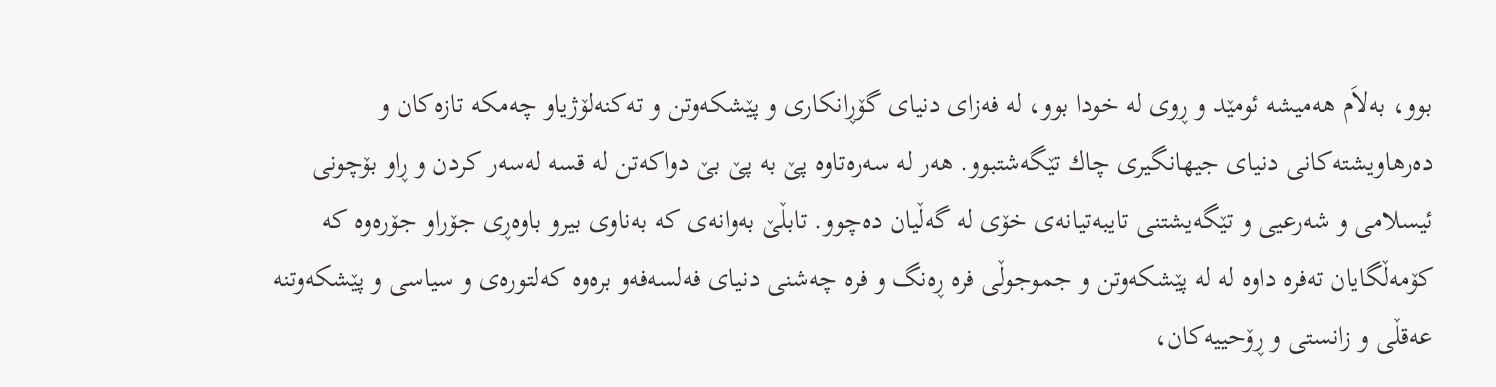بوو، به‌لاَم هه‌میشه‌ ئومێد و ڕوی‌ له‌ خودا بوو، له‌ فه‌زای‌ دنیای‌ گۆڕانكاری‌ و پێشكه‌وتن و ته‌كنه‌لۆژیاو چه‌مكه‌ تازه‌كان و ده‌رهاویشته‌كانی‌ دنیای‌ جیهانگیری‌ چاك تێگه‌شتبوو. هه‌ر له‌ سه‌ره‌تاوه‌ پێ‌ به‌ پێ‌ بێ‌ دواكه‌تن له‌ قسه‌ له‌سه‌ر كردن و ڕاو بۆچونی‌ ئیسلامی‌ و شه‌رعیی‌ و تێگه‌یشتنی‌ تایبه‌تیانه‌ی‌ خۆی‌ له‌ گه‌ڵیان ده‌چوو. تابڵێ‌ به‌وانه‌ی‌ كه‌ به‌ناوی‌ بیرو باوه‌ڕی‌ جۆراو جۆره‌وه‌ كه‌ كۆمه‌ڵگایان ته‌فره‌ داوه‌ له‌ له‌ پێشكه‌وتن و جموجوڵی‌ فره‌ ڕه‌نگ و فره‌ چه‌شنی‌ دنیای‌ فه‌لسه‌فه‌و بره‌وه‌ كه‌لتوره‌ی‌ و سیاسی‌ و پێشكه‌وتنه‌ عه‌قڵی‌ و زانستی‌ و ڕۆحییه‌كان،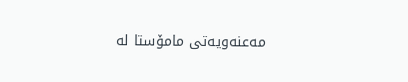مه‌عنه‌ویه‌تی‌ مامۆستا له‌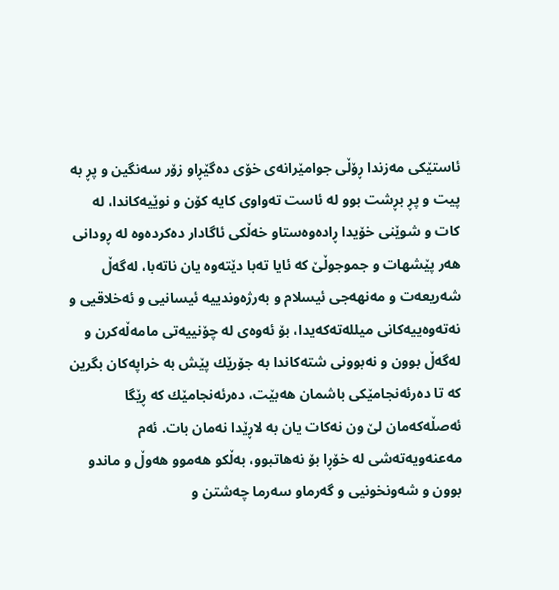ئاستێكی‌ مه‌زندا ڕۆڵی‌ جوامێرانه‌ی‌ خۆی‌ ده‌گێڕاو زۆر سه‌نگین و پڕ به‌ پیت و پڕ بڕشت بوو له‌ ئاست ته‌واوی‌ كایه‌ كۆن و نوێیه‌كاندا، له‌ كات و شوێنی‌ خۆیدا ڕاده‌وه‌ستاو خه‌ڵكی‌ ئاگادار ده‌كرده‌وه‌ له‌ ڕودانی‌ هه‌ر پێشهات و جموجوڵێ‌ كه‌ ئایا ته‌با دێته‌وه‌ یان ناته‌با، له‌گه‌ڵ شه‌ریعه‌ت و مه‌نهه‌جی‌ ئیسلام و به‌رژه‌وندییه‌ ئیسانیی‌ و ئه‌خلاقیی‌ و نه‌ته‌وه‌ییه‌كانی‌ میلله‌ته‌كه‌یدا، بۆ ئه‌وه‌ی‌ له‌ چۆنییه‌تی‌ مامه‌ڵه‌كرن و له‌گه‌ڵ بوون و نه‌بوونی‌ شته‌كاندا به‌ جۆرێك پێش به‌ خراپه‌كان بگرین كه‌ تا ده‌رئه‌نجامێكی‌ باشمان هه‌بێت، ده‌رئه‌نجامێك كه‌ ڕێگا ئه‌صڵه‌كه‌مان لێ ون نه‌كات یان به‌ لاڕێدا نه‌مان بات. ئه‌م مه‌عنه‌ویه‌ته‌شی‌ له‌ خۆڕا بۆ نه‌هاتبوو، به‌ڵكو هه‌موو هه‌وڵ و ماندو بوون و شه‌ونخونیی‌ و گه‌رماو سه‌رما چه‌شتن و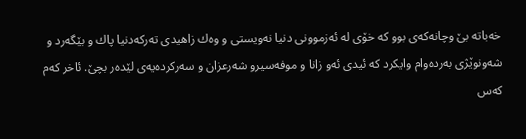خه‌باته‌ بێ‌ وچانه‌كه‌ی‌ بوو كه‌ خۆی‌ له‌ ئه‌زموونی‌ دنیا نه‌ویستی‌ و وه‌ك زاهیدی‌ ته‌ركه‌دنیا پاك و بێگه‌رد و شه‌ونوێژی‌ به‌رده‌وام وایكرد كه‌ ئیدی‌ ئه‌و زانا و موفه‌سیرو شه‌رعزان و سه‌ركرده‌یه‌ی‌ لێده‌ر بچێ‌. ئاخر كه‌م كه‌س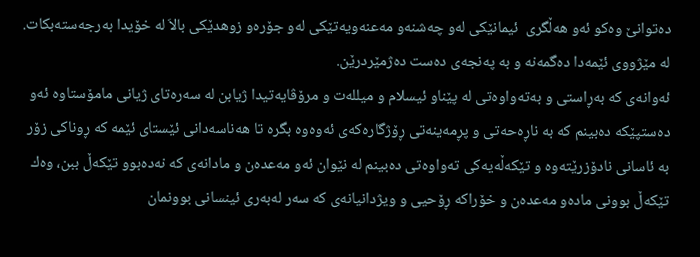ده‌توانێ‌ وه‌كو ئه‌و هه‌ڵگری‌  ئیمانێكی‌ له‌و چه‌شنه‌و مه‌عنه‌ویه‌تێكی‌ له‌و جۆره‌و زوهدێكی‌ بالاَ له‌ خۆیدا به‌رجه‌سته‌بكات. له‌ مێژووی‌ ئێمه‌دا ده‌گمه‌نه‌ و به‌ په‌نجه‌ی‌ ده‌ست ده‌ژمێردرێن.
ئه‌وانه‌ی‌ كه‌ به‌ڕاستی‌ و به‌ته‌واوه‌تی‌ له‌ پێناو ئیسلام و میلله‌ت و مرۆڤایه‌تیدا ژیابن له‌ سه‌ره‌تای‌ ژیانی‌ مامۆستاوه‌ ئه‌و ده‌ستپێكه‌ ده‌بینم كه‌ به‌ ناڕه‌حه‌تی‌ و پڕمه‌ینه‌تی‌ ڕۆژگاره‌كه‌ی‌ ئه‌وه‌وه‌ بگره‌ تا هه‌ناسه‌دانی‌ ئێستای‌ ئێمه‌ كه‌ ڕوناكی‌ زۆر به‌ ئاسانی‌ نادۆزرێته‌وه‌ و تێكه‌ڵه‌یه‌كی‌ ته‌واوه‌تی‌ ده‌بینم له‌ نێوان ئه‌و مه‌عده‌ن و مادانه‌ی‌ كه‌ نه‌ده‌بوو تێكه‌ڵ ببن، وه‌ك تێكه‌ڵ بوونی‌ ماده‌و مه‌عده‌ن و خۆراكه‌ ڕۆحیی‌ و ویژدانیانه‌ی‌ كه‌ سه‌ر له‌به‌ری‌ ئینسانی‌ بوونمان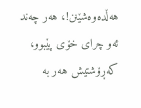هه‌ڵده‌وه‌شێنن!، هه‌ر چه‌ند ئه‌و چرای‌ خۆی‌ پێبوو، كه‌ڕۆشتیش هه‌ر به‌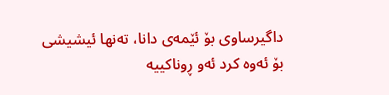داگیرساوی‌ بۆ ئێمه‌ی‌ دانا، ته‌نها ئیشیشی‌ بۆ ئه‌وه‌ كرد ئه‌و ڕوناكییه‌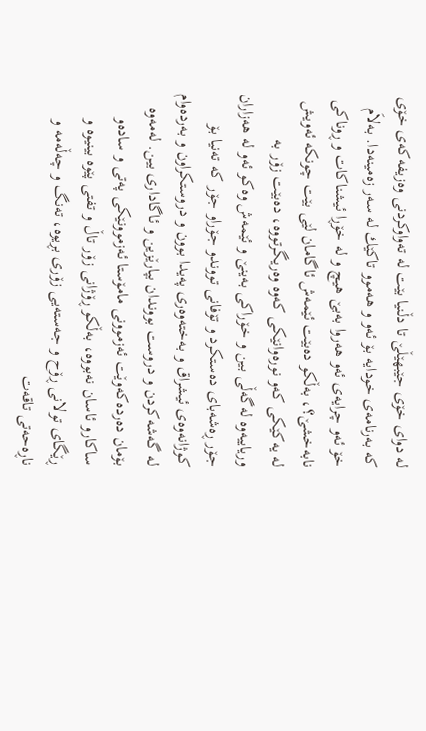له‌ دوای‌ خۆی‌ جێبهێڵێ‌ تا دڵنیا بێت له‌ ته‌واوكردنی‌ وه‌زیفه‌كه‌ی‌ خۆی‌ كه‌ به‌رنامه‌ی‌ خودایه‌ بۆ ئه‌و و هه‌موو تاكێك له‌ سه‌ر زه‌مینه‌دا. به‌لاَم خۆ ئه‌و چرایه‌ی‌ ئه‌و هه‌روا به‌بێ‌ هیچ و له‌ خۆڕا ئیشناكات و ڕوناكی‌ نابه‌خشێ‌؟، به‌ڵكو ده‌بێت ئێمه‌ش ئاگامان لێی‌ بێت چونكه‌ ئه‌ویش له‌ یه‌كێكی‌ كه‌و نوره‌وانێكی‌ كه‌وه‌ وه‌ریگرتووه‌، ده‌بێت زۆر به‌ وریاییه‌وه‌ له‌گه‌ڵی‌ بین و خۆراكی‌ به‌ینێ‌ و ئێمه‌ش وه‌كو ئه‌و له‌ هه‌زاران جۆر ڕه‌شه‌بای‌ ده‌ستكرد و تۆفانی‌ تووندو جۆراو جۆر كه‌ ته‌نیا بۆ كوژانه‌وه‌ی‌ ئیشراق و به‌خته‌وه‌ری‌ په‌یدا بوون و دروستكراون و به‌رده‌وام له‌ گه‌شه‌كردن و دروست بووندان بپارێزین و ئاگاداری‌ بین. له‌مه‌وه‌ بۆمان ده‌رده‌كه‌وێت ئه‌زموونی‌ مامۆستا ئه‌زموونێكی‌ په‌تی‌ و ساده‌و ساكارو ئاسان نه‌بووه‌، به‌ڵكو ڕۆژانی‌ زۆر تاڵ و تفتی‌ پێوه‌ بینیوه‌ و ڕێگای‌ تولانی‌ ڕۆح و جه‌سته‌یی‌ زۆری‌ بڕیوه‌، ته‌نگ و چه‌ڵه‌مه‌ و ناڕه‌حه‌تی‌ تاقه‌ت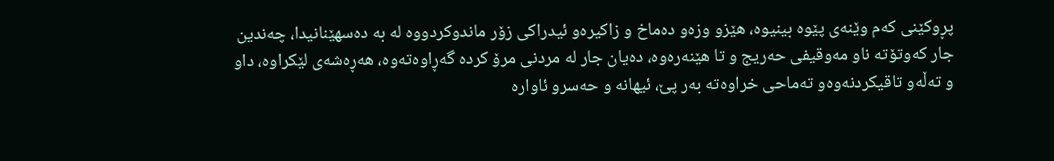پڕوكێنی‌ كه‌م وێنه‌ی‌ پێوه‌ بینیوه‌، هێزو وزه‌و ده‌ماخ و زاكیره‌و ئیدراكی‌ زۆر ماندوكردووه‌ له‌ به‌ ده‌سهێنانیدا، چه‌ندین جار كه‌وتۆته‌ ناو مه‌وقیفی‌ حه‌ریج و تا هێنه‌ره‌وه‌، ده‌یان جار له‌ مردنی‌ مرۆ كرده‌ گه‌ڕاوه‌ته‌وه‌، هه‌ڕه‌شه‌ی‌ لێكراوه‌، داو و ته‌ڵه‌و تاقیكردنه‌وه‌و ته‌ماحی‌ خراوه‌ته‌ به‌ر پێ‌، ئیهانه‌ و حه‌سرو ئاواره‌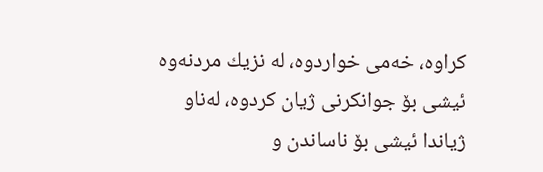كراوه‌، خه‌می‌ خواردوه‌، له‌ نزیك مردنه‌وه‌ ئیشی‌ بۆ جوانكرنی‌ ژیان كردوه‌، له‌ناو ژیاندا ئیشی‌ بۆ ناساندن و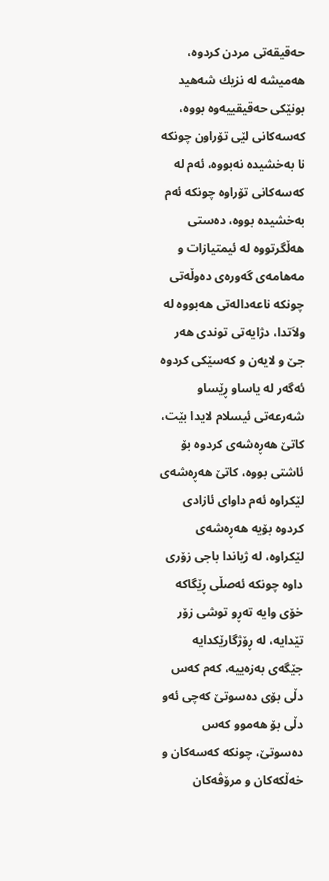حه‌قیقه‌تی‌ مردن كردوه‌، هه‌میشه‌ له‌ نزیك شه‌هید بونێكی‌ حه‌قیقییه‌وه‌ بووه‌، كه‌سه‌كانی‌ لێی‌ تۆراون چونكه‌ نا به‌خشیده‌ نه‌بووه‌، ئه‌م له‌  كه‌سه‌كانی‌ تۆراوه‌ چونكه‌ ئه‌م به‌خشیده‌ بووه‌، ده‌ستی‌ هه‌ڵگرتووه‌ له‌ ئیمتیازات و مه‌هامه‌ی‌ گه‌وره‌ی‌ ده‌وڵه‌تی‌ چونكه‌ ناعه‌داله‌تی‌ هه‌بووه‌ له‌ ولاَتدا، دژایه‌تی‌ توندی‌ هه‌ر جێ‌ و لایه‌ن و كه‌سێكی‌ كردوه‌ ئه‌گه‌ر له‌ یاساو ڕێساو شه‌رعه‌تی‌ ئیسلام لایدا بێت، كاتێ‌ هه‌ڕه‌شه‌ی‌ كردوه‌ بۆ ئاشتی‌ بووه‌، كاتێ‌ هه‌ڕه‌شه‌ی‌ لێكراوه‌ ئه‌م داوای‌ ئازادی‌ كردوه‌ بۆیه‌ هه‌ڕه‌شه‌ی‌ لێكراوه‌، له‌ ژیاندا باجی‌ زۆری‌ داوه‌ چونكه‌ ئه‌صڵی‌ ڕێگاكه‌ خۆی‌ وایه‌ ته‌ڕو توشی‌ زۆر تێدایه‌، له‌ ڕۆژگارێكدایه‌ جێگه‌ی‌ به‌زه‌ییه‌، كه‌م كه‌س دڵی‌ بۆی‌ ده‌سوتێ‌ كه‌چی‌ ئه‌و دڵی‌ بۆ هه‌موو كه‌س ده‌سوتێ‌، چونكه‌ كه‌سه‌كان و خه‌ڵكه‌كان و مرۆڤه‌كان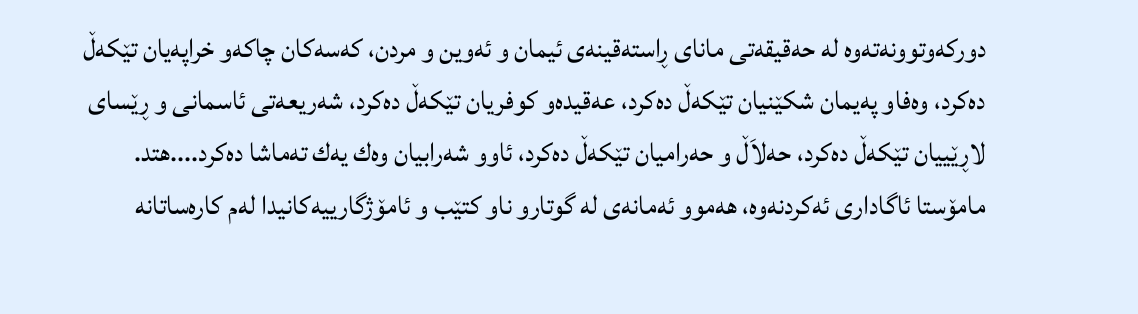دوركه‌وتوونه‌ته‌وه‌ له‌ حه‌قیقه‌تی‌ مانای‌ ڕاسته‌قینه‌ی‌ ئیمان و ئه‌وین و مردن، كه‌سه‌كان چاكه‌و خراپه‌یان تێكه‌ڵ ده‌كرد، وه‌فاو په‌یمان شكێنیان تێكه‌ڵ ده‌كرد، عه‌قیده‌و كوفریان تێكه‌ڵ ده‌كرد، شه‌ریعه‌تی‌ ئاسمانی‌ و ڕێسای‌ لاڕێییان تێكه‌ڵ ده‌كرد، حه‌لاَڵ و حه‌رامیان تێكه‌ڵ ده‌كرد، ئاوو شه‌رابیان وه‌ك یه‌ك ته‌ماشا ده‌كرد....هتد. مامۆستا ئاگاداری‌ ئه‌كردنه‌وه‌، هه‌موو ئه‌مانه‌ی‌ له‌ گوتارو ناو كتێب و ئامۆژگارییه‌كانیدا له‌م كاره‌ساتانه‌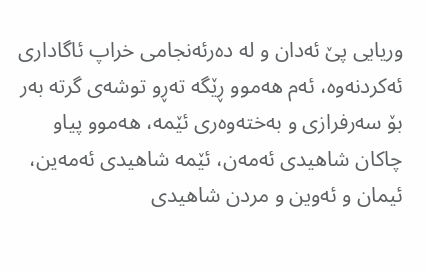وریایی‌ پێ‌ ئه‌دان و له‌ ده‌رئه‌نجامی‌ خراپ ئاگاداری‌ ئه‌كردنه‌وه‌، ئه‌م هه‌موو ڕێگه‌ ته‌ڕو توشه‌ی‌ گرته‌ به‌ر بۆ سه‌رفرازی‌ و به‌خته‌وه‌ری‌ ئێمه‌، هه‌موو پیاو چاكان شاهیدی‌ ئه‌مه‌ن، ئێمه‌ شاهیدی‌ ئه‌مه‌ین، ئیمان و ئه‌وین و مردن شاهیدی‌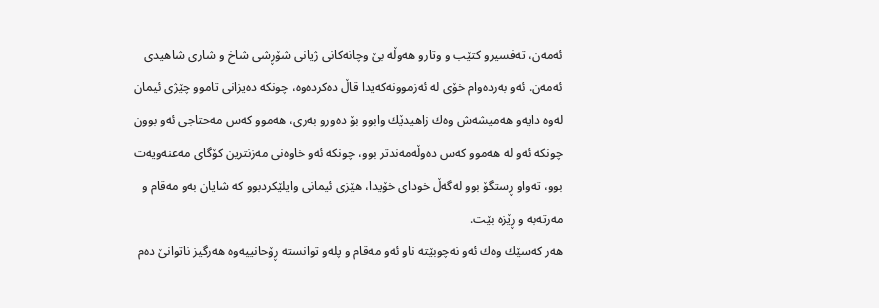ئه‌مه‌ن، ته‌فسیرو كتێب و وتارو هه‌وڵه‌ بێ‌ وچانه‌كانی‌ ژیانی‌ شۆڕشی‌ شاخ و شاری‌ شاهیدی‌ ئه‌مه‌ن. ئه‌و به‌رده‌وام خۆی‌ له‌ ئه‌زموونه‌كه‌یدا قاڵ ده‌كرده‌وه‌، چونكه‌ ده‌یزانی‌ تاموو چێژی‌ ئیمان له‌وه‌ دایه‌و هه‌میشه‌ش وه‌ك زاهیدێك وابوو بۆ ده‌ورو به‌ری‌، هه‌موو كه‌س مه‌حتاجی‌ ئه‌و بوون چونكه‌ ئه‌و له‌ هه‌موو كه‌س ده‌وڵه‌مه‌ندتر بوو، چونكه‌ ئه‌و خاوه‌نی‌ مه‌زنترین كۆگای‌ مه‌عنه‌ویه‌ت بوو، ته‌واو ڕستگۆ بوو له‌گه‌ڵ خودای‌ خۆیدا، هێزی‌ ئیمانی‌ وایلێكردبوو كه‌ شایان به‌و مه‌قام و مه‌رته‌به‌ و ڕێزه‌ بێت.
هه‌ر كه‌سێك وه‌ك ئه‌و نه‌چوبێته‌ ناو ئه‌و مه‌قام و پله‌و توانسته‌ ڕۆحانییه‌وه‌ هه‌رگیز ناتوانێ‌ ده‌م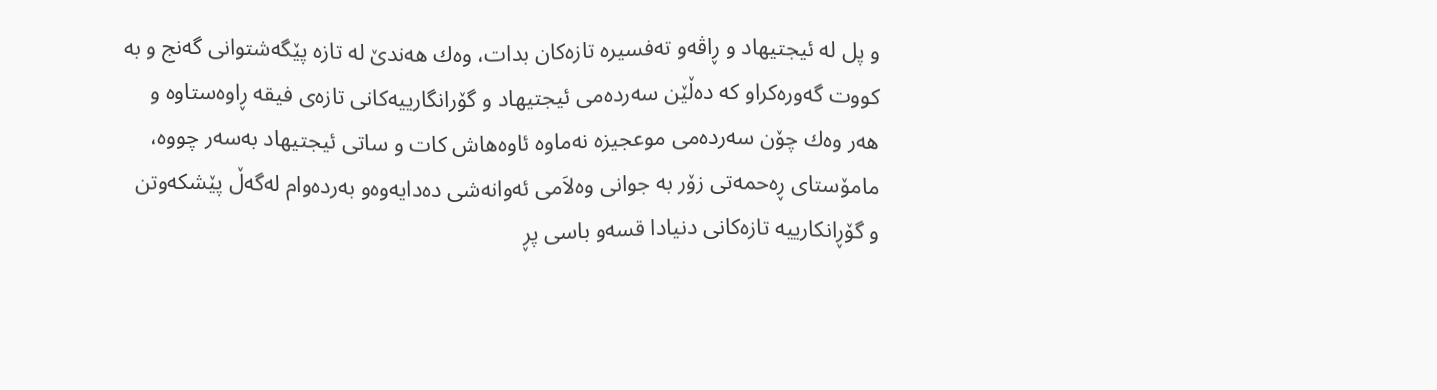و پل له‌ ئیجتیهاد و ڕاڤه‌و ته‌فسیره‌ تازه‌كان بدات، وه‌ك هه‌ندێ‌ له‌ تازه‌ پێگه‌شتوانی‌ گه‌نج و به‌ كووت گه‌وره‌كراو كه‌ ده‌ڵێن سه‌رده‌می‌ ئیجتیهاد و گۆرانگارییه‌كانی‌ تازه‌ی‌ فیقه ڕاوه‌ستاوه‌ و هه‌ر وه‌ك چۆن سه‌رده‌می‌ موعجیزه‌ نه‌ماوه‌ ئاوه‌هاش كات و ساتی‌ ئیجتیهاد به‌سه‌ر چووه‌، مامۆستای‌ ڕه‌حمه‌تی‌ زۆر به‌ جوانی‌ وه‌لاَمی‌ ئه‌وانه‌شی‌ ده‌دایه‌وه‌و به‌رده‌وام له‌گه‌ڵ پێشكه‌وتن و گۆڕانكارییه‌ تازه‌كانی‌ دنیادا قسه‌و باسی‌ پڕ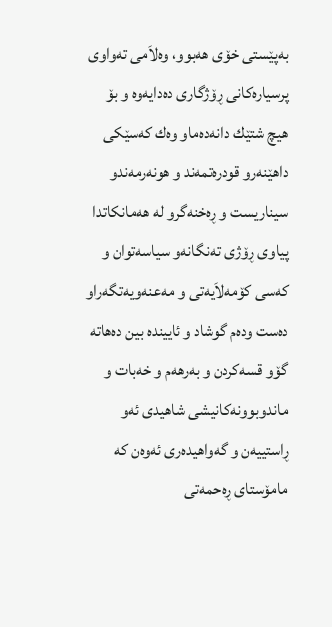به‌پێستی‌ خۆی‌ هه‌بوو، وه‌لاَمی‌ ته‌واوی‌ پرسیاره‌كانی‌ ڕۆژگاری‌ ده‌دایه‌وه‌ و بۆ هیچ شتێك دانه‌ده‌ماو وه‌ك كه‌سێكی‌ داهێنه‌رو قودره‌تمه‌ند و هونه‌رمه‌ندو سیناریست و ڕه‌خنه‌گرو له‌ هه‌مانكاتدا پیاوی‌ ڕۆژی‌ ته‌نگانه‌و سیاسه‌توان و كه‌سی‌ كۆمه‌لاَیه‌تی‌ و مه‌عنه‌ویه‌تگه‌راو ده‌ست وده‌م گوشاد و ئایینده‌ بین ده‌هاته‌ گۆو قسه‌كردن و به‌رهه‌م و خه‌بات و ماندوبوونه‌كانیشی‌ شاهیدی‌ ئه‌و ڕاستییه‌ن و گه‌واهیده‌ری‌ ئه‌وه‌ن كه‌ مامۆستای‌ ڕه‌حمه‌تی‌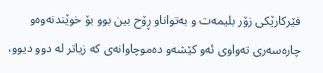فێركارێكی‌ زۆر بلیمه‌ت و به‌تواناو ڕۆح بین بوو بۆ خوێندنه‌وه‌و چاره‌سه‌ری‌ ته‌واوی‌ ئه‌و كێشه‌و ده‌موچاوانه‌ی‌ كه‌ زیاتر له‌ دوو دیوو،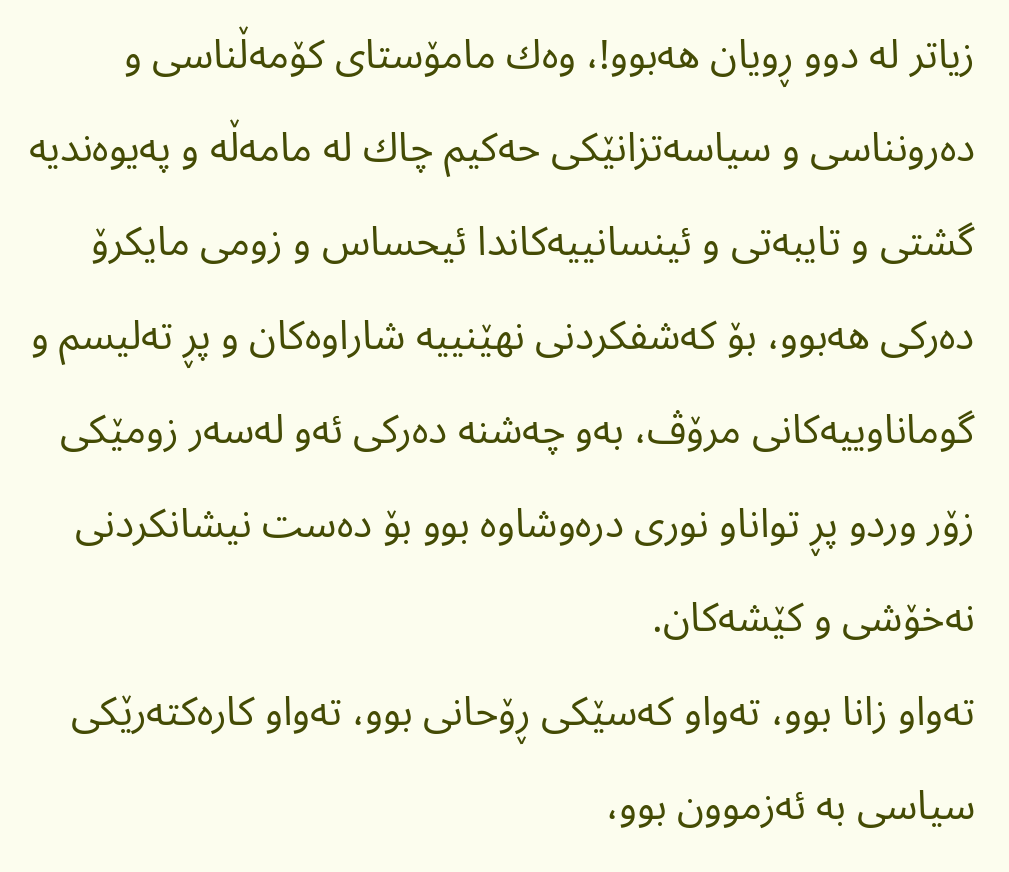زیاتر له‌ دوو ڕویان هه‌بوو!، وه‌ك مامۆستای‌ كۆمه‌ڵناسی‌ و ده‌رونناسی‌ و سیاسه‌تزانێكی‌ حه‌كیم چاك له‌ مامه‌ڵه‌ و په‌یوه‌ندیه‌ گشتی‌ و تایبه‌تی‌ و ئینسانییه‌كاندا ئیحساس و زومی‌ مایكرۆ ده‌ركی‌ هه‌بوو، بۆ كه‌شفكردنی‌ نهێنییه‌ شاراوه‌كان و پڕ ته‌لیسم و گوماناوییه‌كانی‌ مرۆڤ، به‌و چه‌شنه‌ ده‌ركی‌ ئه‌و له‌سه‌ر زومێكی‌ زۆر وردو پڕ تواناو نوری‌ دره‌وشاوه‌ بوو بۆ ده‌ست نیشانكردنی‌ نه‌خۆشی‌ و كێشه‌كان.
ته‌واو زانا بوو، ته‌واو كه‌سێكی‌ ڕۆحانی‌ بوو، ته‌واو كاره‌كته‌رێكی‌ سیاسی‌ به‌ ئه‌زموون بوو،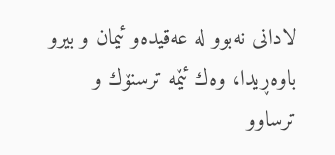لادانی‌ نه‌بوو له‌ عه‌قیده‌و ئیمان و بیرو باوه‌ڕیدا، وه‌ك ئێمه‌ ترسنۆك و ترساوو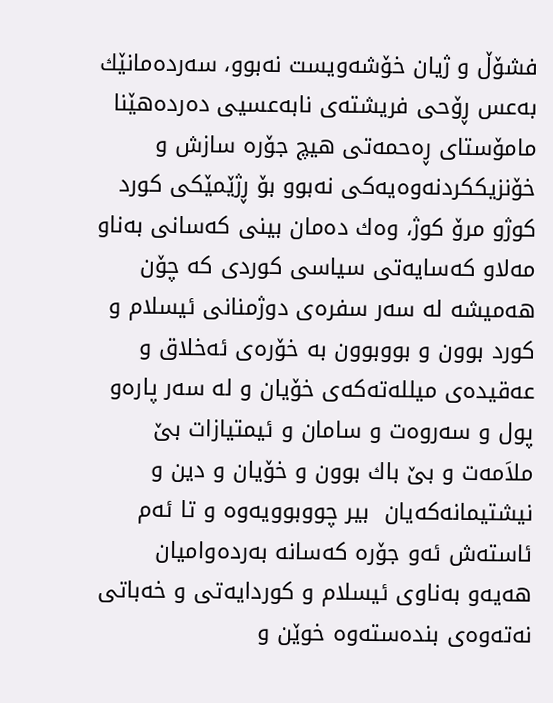فشۆڵ و ژیان خۆشه‌ویست نه‌بوو، سه‌رده‌مانێك به‌عس ڕۆحی‌ فریشته‌ی‌ نابه‌عسیی‌ ده‌رده‌هێنا مامۆستای‌ ڕه‌حمه‌تی‌ هیچ جۆره‌ سازش و خۆنزیككردنه‌وه‌یه‌كی‌ نه‌بوو بۆ ڕژێمێكی‌ كورد كوژو مرۆ كوژ، وه‌ك ده‌مان بینی‌ كه‌سانی‌ به‌ناو مه‌لاو كه‌سایه‌تی‌ سیاسی‌ كوردی‌ كه‌ چۆن هه‌میشه‌ له‌ سه‌ر سفره‌ی‌ دوژمنانی‌ ئیسلام و كورد بوون و بووبوون به‌ خۆره‌ی‌ ئه‌خلاق و عه‌قیده‌ی‌ میلله‌ته‌كه‌ی‌ خۆیان و له‌ سه‌ر پاره‌و پول و سه‌روه‌ت و سامان و ئیمتیازات بێ‌ ملاَمه‌ت و بێ‌ باك بوون و خۆیان و دین و نیشتیمانه‌كه‌یان  بیر چووبوویه‌وه‌ و تا ئه‌م ئاسته‌ش ئه‌و جۆره‌ كه‌سانه‌ به‌رده‌وامیان هه‌یه‌و به‌ناوی‌ ئیسلام و كوردایه‌تی‌ و خه‌باتی‌ نه‌ته‌وه‌ی‌ بنده‌سته‌وه‌ خوێن و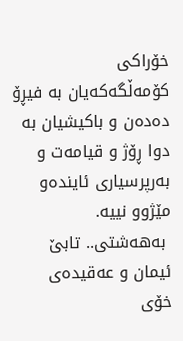خۆراكی‌ كۆمه‌ڵگه‌كه‌یان به‌ فیڕۆ ده‌ده‌ن و باكیشیان به‌ دوا ڕۆژ و قیامه‌ت و به‌رپرسیاری‌ ئاینده‌و مێژوو نییه‌.
 به‌هه‌شتی‌.. تابێ‌ ئیمان و عه‌قیده‌ی‌ خۆی‌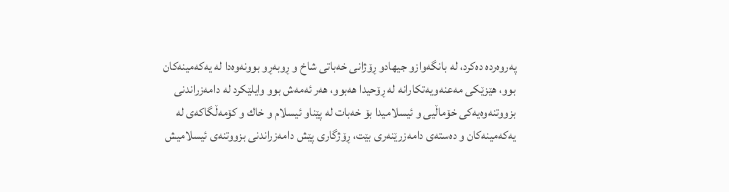په‌روه‌رده‌ ده‌كرد، له‌ بانگه‌وازو جیهادو ڕۆژانی‌ خه‌باتی‌ شاخ و ڕوبه‌ڕو بوونه‌وه‌دا له‌ یه‌كه‌مینه‌كان بوو، هێزێكی‌ مه‌عنه‌ویه‌تكارانه‌ له‌ ڕۆحیدا هه‌بوو، هه‌ر ئه‌مه‌ش بوو وایلێكرد له‌ دامه‌زراندنی‌ بزووتنه‌وه‌یه‌كی‌ خۆماڵیی‌ و ئیسلامیدا بۆ خه‌بات له‌ پێناو ئیسلام و خاك و كۆمه‌ڵگاكه‌ی له‌ یه‌كه‌مینه‌كان و ده‌سته‌ی‌ دامه‌زرێنه‌ری‌ بێت، ڕۆژگاری‌ پێش دامه‌زراندنی‌ بزووتنه‌ی‌ ئیسلامیش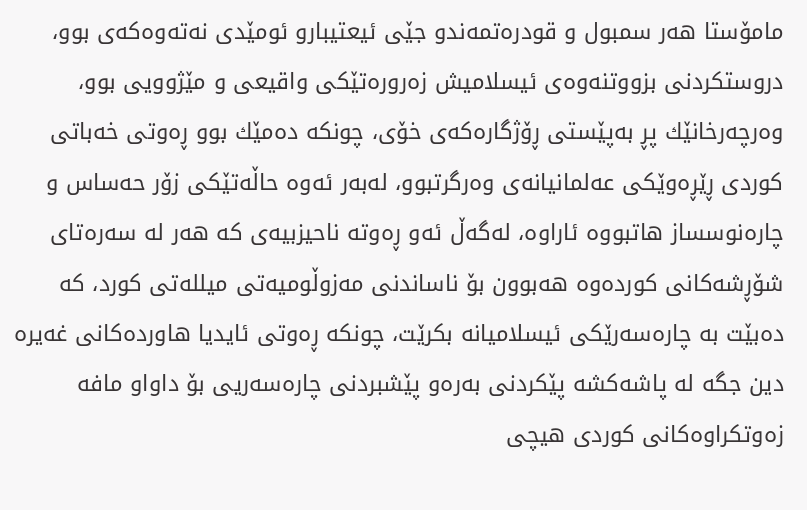مامۆستا هه‌ر سمبول و قودره‌تمه‌ندو جێی‌ ئیعتیبارو ئومێدی‌ نه‌ته‌وه‌كه‌ی‌ بوو، دروستكردنی‌ بزووتنه‌وه‌ی‌ ئیسلامیش زه‌روره‌تێكی‌ واقیعی‌ و مێژوویی‌ بوو، وه‌رچه‌رخانێك پڕ به‌پێستی‌ ڕۆژگاره‌كه‌ی‌ خۆی‌، چونكه‌ ده‌مێك بوو ڕه‌وتی‌ خه‌باتی‌ كوردی‌ ڕێڕه‌وێكی‌ عه‌لمانیانه‌ی‌ وه‌رگرتبوو، له‌به‌ر ئه‌وه‌ حاڵه‌تێكی‌ زۆر حه‌ساس و چاره‌نوسساز هاتبووه‌ ئاراوه‌، له‌گه‌ڵ ئه‌و ڕه‌وته‌ ناحیزبیه‌ی‌ كه‌ هه‌ر له‌ سه‌ره‌تای‌ شۆڕشه‌كانی‌ كورده‌وه‌ هه‌بوون بۆ ناساندنی‌ مه‌زوڵومیه‌تی‌ میلله‌تی‌ كورد، كه‌ ده‌بێت به‌ چاره‌سه‌رێكی‌ ئیسلامیانه‌ بكرێت، چونكه‌ ڕه‌وتی‌ ئایدیا هاورده‌كانی‌ غه‌یره‌ دین جگه‌ له‌ پاشه‌كشه‌ پێكردنی‌ به‌ره‌و پێشبردنی‌ چاره‌سه‌ریی‌ بۆ داواو مافه‌ زه‌وتكراوه‌كانی‌ كوردی‌ هیچی‌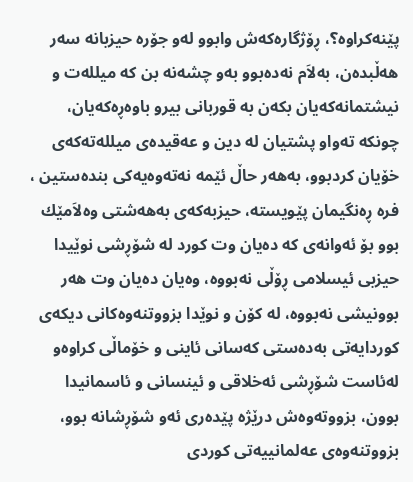پێنه‌كراوه‌؟، ڕۆژگاره‌كه‌ش وابوو له‌و جۆره‌ حیزبانه‌ سه‌ر هه‌ڵبده‌ن، به‌لاَم نه‌ده‌بوو به‌و چشه‌نه‌ بن كه‌ میلله‌ت و نیشتمانه‌كه‌یان بكه‌ن به‌ قوربانی‌ بیرو باوه‌ڕه‌كه‌یان، چونكه‌ ته‌واو پشتیان له‌ دین و عه‌قیده‌ی‌ میلله‌ته‌كه‌ی‌ خۆیان كردبوو، به‌هه‌ر حاڵ ئێمه‌ نه‌ته‌وه‌یه‌كی‌ بنده‌ستین ، فره‌ ڕه‌نگیمان پێویسته‌، حیزبه‌كه‌ی‌ به‌هه‌شتی‌ وه‌لاَمێك بوو بۆ ئه‌وانه‌ی‌ كه‌ ده‌یان وت كورد له‌ شۆڕشی‌ نوێیدا حیزبی‌ ئیسلامی‌ ڕۆڵی‌ نه‌بووه‌، وه‌یان ده‌یان وت هه‌ر بوونیشی‌ نه‌بووه‌، له‌ كۆن و نوێدا بزووتنه‌وه‌كانی‌ دیكه‌ی‌ كوردایه‌تی‌ به‌ده‌ستی‌ كه‌سانی‌ ئاینی‌ و خۆماڵی‌ كراوه‌و له‌ئاست شۆڕشی‌ ئه‌خلاقی‌ و ئینسانی‌ و ئاسمانیدا بوون، بزووته‌وه‌ش درێژه‌ پێده‌ری‌ ئه‌و شۆڕشانه‌ بوو، بزووتنه‌وه‌ی‌ عه‌لمانییه‌تی‌ كوردی‌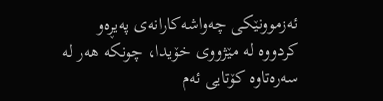ئه‌زموونێكی‌ چه‌واشه‌كارانه‌ی‌ په‌یڕه‌و كردووه‌ له‌ مێژووی‌ خۆیدا، چونكه‌ هه‌ر له‌ سه‌ره‌تاوه‌ كۆتایی‌ ئه‌م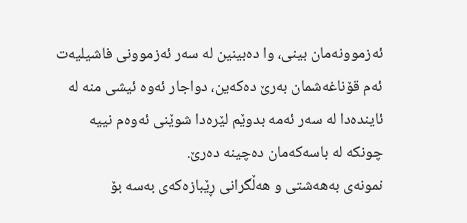ئه‌زموونه‌مان بینی‌، وا ده‌بینین له‌ سه‌ر ئه‌زموونی‌ فاشیلیه‌ت ئه‌م قۆناغه‌شمان به‌رێ‌ ده‌كه‌ین، دواجار ئه‌وه‌ ئیشی‌ منه‌ له‌ ئاینده‌دا له‌ سه‌ر ئه‌مه‌ بدوێم لێره‌دا شوێنی‌ ئه‌وه‌م نییه‌ چونكه‌ له‌ باسه‌كه‌مان ده‌چینه‌ ده‌رێ‌.
نمونه‌ی‌ به‌هه‌شتی‌ و هه‌ڵگرانی‌ ڕێبازه‌كه‌ی‌ به‌سه‌ بۆ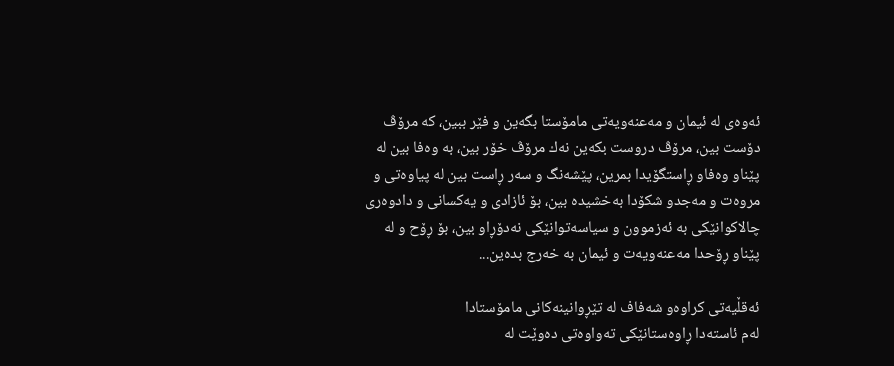ئه‌وه‌ی‌ له‌ ئیمان و مه‌عنه‌ویه‌تی‌ مامۆستا بگه‌ین و فێر ببین، كه‌ مرۆڤ دۆست بین، مرۆڤ دروست بكه‌ین نه‌ك مرۆڤ خۆر بین، به‌ وه‌فا بین له‌ پێناو وه‌فاو ڕاستگۆیدا بمرین، پێشه‌نگ و سه‌ر ڕاست بین له‌ پیاوه‌تی‌ و مروه‌ت و مه‌جدو شكۆدا به‌خشیده‌ بین، بۆ ئازادی‌ و یه‌كسانی‌ و دادوه‌ری‌ چالاكوانێكی‌ به‌ ئه‌زموون و سیاسه‌توانێكی‌ نه‌دۆڕاو بین، بۆ ڕۆح و له‌ پێناو ڕۆحدا مه‌عنه‌ویه‌ت و ئیمان به‌ خه‌رج بده‌ین...

ئه‌قڵیه‌تی‌ كراوه‌و شه‌فاف له‌ تێڕوانینه‌كانی‌ مامۆستادا
له‌م ئاسته‌دا ڕاوه‌ستانێكی‌ ته‌واوه‌تی‌ ده‌وێت له‌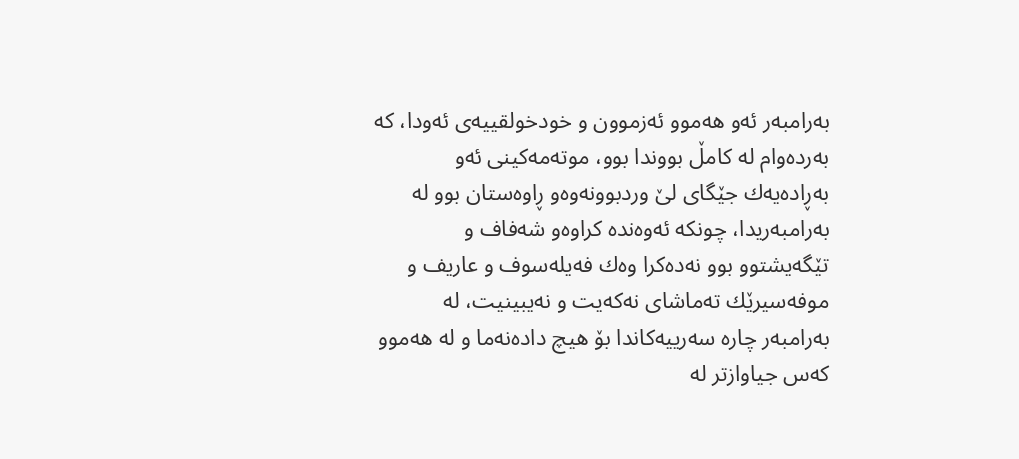به‌رامبه‌ر ئه‌و هه‌موو ئه‌زموون و خودخولقییه‌ی‌ ئه‌ودا، كه‌ به‌رده‌وام له‌ كامڵ بووندا بوو، موته‌مه‌كینی‌ ئه‌و به‌ڕاده‌یه‌ك جێگای‌ لێ‌ وردبوونه‌وه‌و ڕاوه‌ستان بوو له‌ به‌رامبه‌ریدا، چونكه‌ ئه‌وه‌نده‌ كراوه‌و شه‌فاف و تێگه‌یشتوو بوو نه‌ده‌كرا وه‌ك فه‌یله‌سوف و عاریف و موفه‌سیرێك ته‌ماشای‌ نه‌كه‌یت و نه‌یبینیت، له‌ به‌رامبه‌ر چاره‌ سه‌رییه‌كاندا بۆ هیچ داده‌نه‌ما و له‌ هه‌موو كه‌س جیاوازتر له‌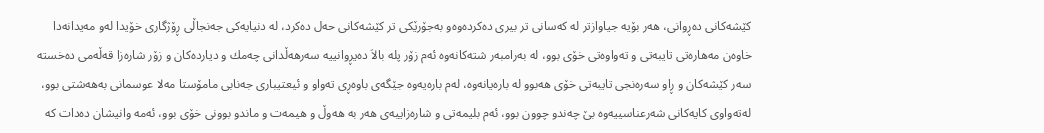كێشه‌كانی‌ ده‌ڕوانی‌، هه‌ر بۆیه‌ جیاوازتر له‌ كه‌سانی‌ تر بیری‌ ده‌كرده‌وه‌و به‌جۆرێكی‌ تر كێشه‌كانی‌ حه‌ل ده‌كرد، له‌ دنیایه‌كی‌ جه‌نجاڵی‌ ڕۆژگاری‌ خۆیدا له‌و مه‌یدانه‌دا خاوه‌ن مه‌هاره‌تی‌ تایبه‌تی‌ و ته‌واوه‌تی‌ خۆی‌ بوو، له‌ به‌رامبه‌ر شته‌كانه‌وه‌ ئه‌م زۆر پله‌ بالاَ ده‌یڕوانییه‌ سه‌رهه‌ڵدانی‌ چه‌مك و دیارده‌كان و زۆر شاره‌زا قه‌ڵه‌می‌ ده‌خسته‌ سه‌ر كێشه‌كان و ڕاو سه‌ره‌نجی‌ تایبه‌تی‌ خۆی‌ هه‌بوو له‌ باره‌یانه‌وه‌، له‌م باره‌یه‌وه‌ جێگه‌ی‌ باوه‌ڕی‌ ته‌واو و ئیعتیباری‌ جه‌نابی‌ مامۆستا مه‌لا عوسمانی‌ به‌هه‌شتی‌ بوو، له‌ته‌واوی‌ كایه‌كانی‌ شه‌رعناسییه‌وه‌ بێ‌ چه‌ندو چوون بوو، ئه‌م بلیمه‌تی‌ و شاره‌زاییه‌ی‌ هه‌ر به‌ هه‌وڵ و هیمه‌ت و ماندو بوونی‌ خۆی‌ بوو، ئه‌مه‌ وانیشان ده‌دات كه‌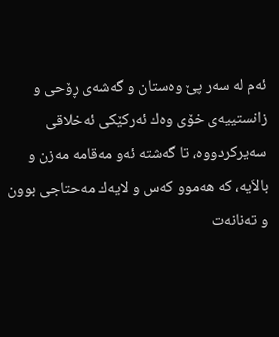ئه‌م له‌ سه‌ر پێ‌ وه‌ستان و گه‌شه‌ی‌ ڕۆحی‌ و زانستییه‌ی‌ خۆی‌ وه‌ك ئه‌ركێكی‌ ئه‌خلاقی‌ سه‌یركردووه‌، تا گه‌شته‌ ئه‌و مه‌قامه‌ مه‌زن و بالاَیه‌، كه‌ هه‌موو كه‌س و لایه‌ك مه‌حتاجی‌ بوون و ته‌نانه‌ت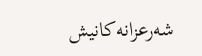شه‌رعزانه‌كانیش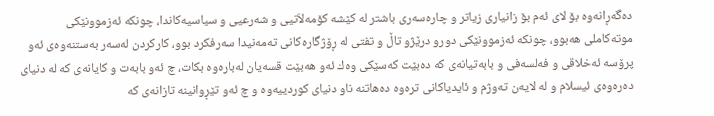ده‌گه‌ڕانه‌وه‌ بۆ لای‌ ئه‌م بۆ زانیاری‌ زیاتر و چاره‌سه‌ری‌ باشتر له‌ كێشه‌ كۆمه‌لاَتیی‌ و شه‌رعیی‌ و سیاسیه‌كاندا، چونكه‌ ئه‌زموونێكی‌ موته‌كاملی‌ هه‌بوو، چونكه‌ ئه‌زموونێكی‌ دورو درێژو تاڵ و تفتی‌ له‌ ڕۆژگاره‌كانی‌ ته‌مه‌نیدا سه‌رفكرد بوو، كاركردن له‌سه‌ر به‌ستنه‌وه‌ی‌ ئه‌و پرۆسه‌ ئه‌خلاقی‌ و فه‌لسه‌فی و بابه‌تیانه‌ی‌ كه‌ ده‌بێت كه‌سێكی‌ وه‌ك ئه‌و هه‌بێت قسه‌یان له‌باره‌وه‌ بكات، چ ئه‌و بابه‌ت و كایانه‌ی‌ كه‌ له‌ دنیای‌ ده‌ره‌وه‌ی‌ ئیسلام و له‌ لایه‌ن ته‌وژم و ئایدیاكانی‌ تره‌وه‌ ده‌هاتنه‌ ناو دنیای‌ كوردییه‌وه‌ و چ ئه‌و تێڕوانینه‌ تازانه‌ی‌ كه‌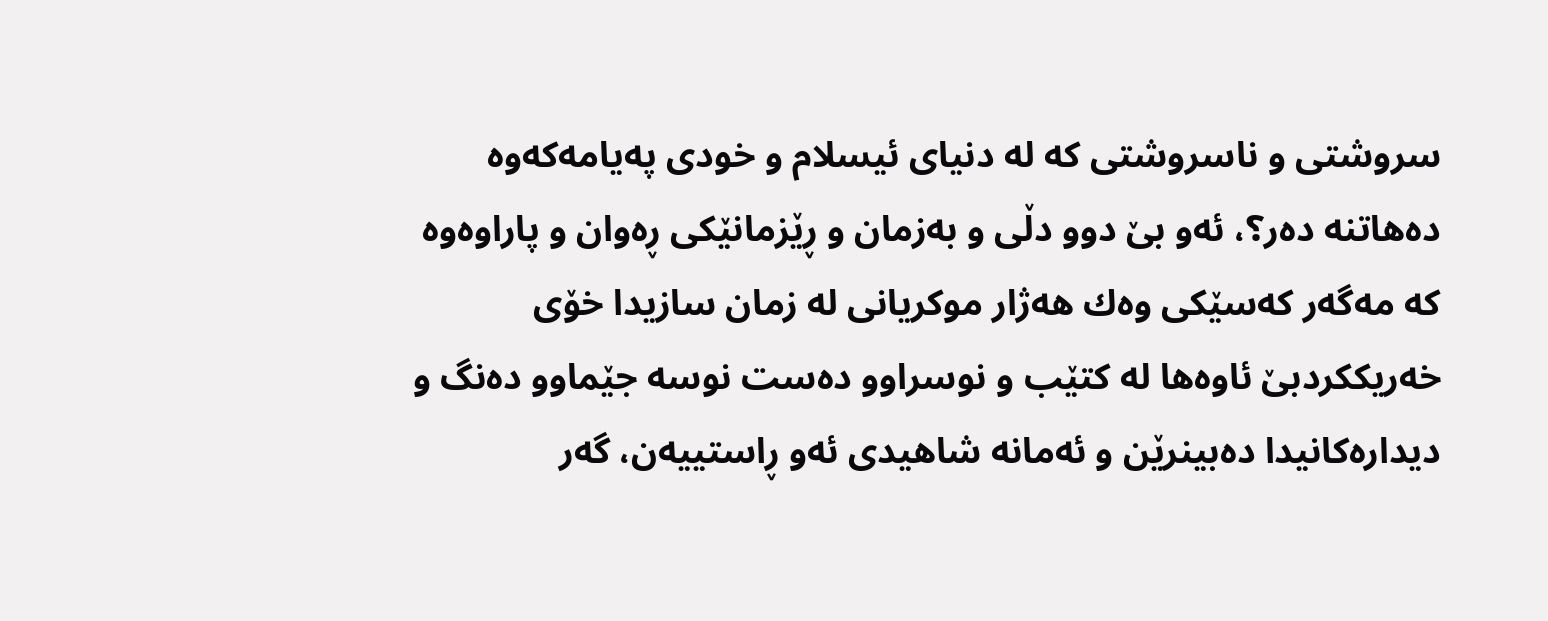سروشتی‌ و ناسروشتی‌ كه‌ له‌ دنیای‌ ئیسلام و خودی‌ په‌یامه‌كه‌وه‌ ده‌هاتنه‌ ده‌ر؟، ئه‌و بێ‌ دوو دڵی‌ و به‌زمان و ڕێزمانێكی‌ ڕه‌وان و پاراوه‌وه‌ كه‌ مه‌گه‌ر كه‌سێكی‌ وه‌ك هه‌ژار موكریانی‌ له‌ زمان سازیدا خۆی‌ خه‌ریككردبێ‌ ئاوه‌ها له‌ كتێب و نوسراوو ده‌ست نوسه‌ جێماوو ده‌نگ و دیداره‌كانیدا ده‌بینرێن و ئه‌مانه‌ شاهیدی‌ ئه‌و ڕاستییه‌ن، گه‌ر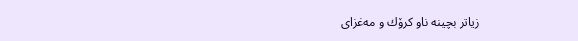زیاتر بچینه‌ ناو كرۆك و مه‌غزای‌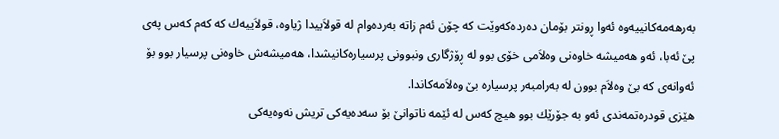به‌رهه‌مه‌كانییه‌وه‌ ئه‌وا ڕونتر بۆمان ده‌رده‌كه‌وێت كه‌ چۆن ئه‌م زاته‌ به‌رده‌وام له‌ قولاَییدا ژیاوه‌، قولاَییه‌ك كه‌ كه‌م كه‌س په‌ی‌ پێ‌ ئه‌با، ئه‌و هه‌میشه‌ خاوه‌نی‌ وه‌لاَمی‌ خۆی‌ بوو له‌ ڕۆژگاری‌ ونبوونی‌ پرسیاره‌كانیشدا، هه‌میشه‌ش خاوه‌نی‌ پرسیار بوو بۆ ئه‌وانه‌ی‌ كه‌ بێ‌ وه‌لاَم بوون له‌ به‌رامبه‌ر پرسیاره‌ بێ‌ وه‌لاَمه‌كاندا.
هێزی‌ قودره‌تمه‌ندی‌ ئه‌و به‌ جۆرێك بوو هیچ كه‌س له‌ ئێمه‌ ناتوانێ‌ بۆ سه‌ده‌یه‌كی‌ تریش نه‌وه‌یه‌كی‌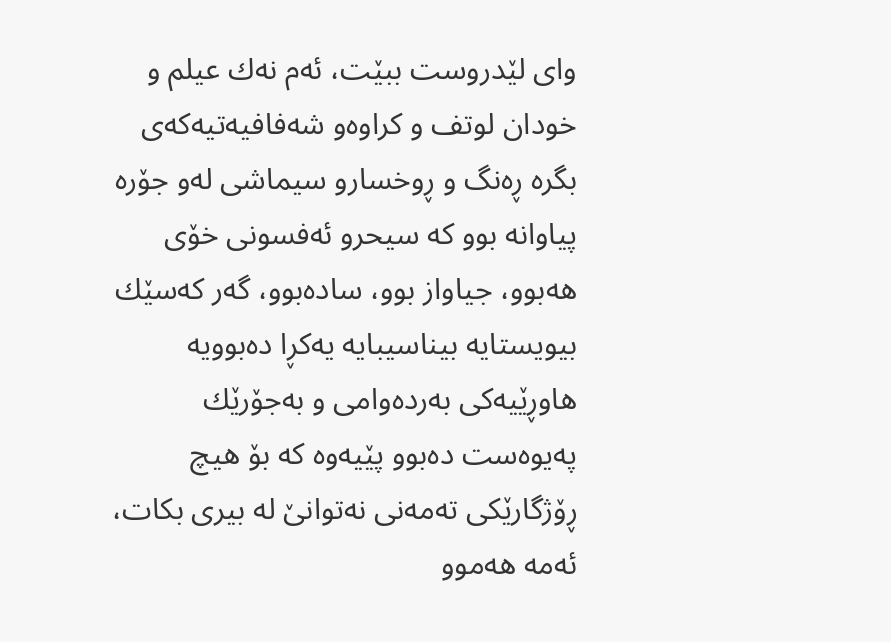وای‌ لێدروست ببێت، ئه‌م نه‌ك عیلم و خودان لوتف و كراوه‌و شه‌فافیه‌تیه‌كه‌ی‌ بگره‌ ڕه‌نگ و ڕوخسارو سیماشی‌ له‌و جۆره‌ پیاوانه‌ بوو كه‌ سیحرو ئه‌فسونی‌ خۆی‌ هه‌بوو، جیاواز بوو، ساده‌بوو، گه‌ر كه‌سێك بیویستایه‌ بیناسیبایه‌ یه‌كڕا ده‌بوویه‌ هاوڕێیه‌كی‌ به‌رده‌وامی‌ و به‌جۆرێك په‌یوه‌ست ده‌بوو پێیه‌وه‌ كه‌ بۆ هیچ ڕۆژگارێكی‌ ته‌مه‌نی‌ نه‌توانێ‌ له‌ بیری‌ بكات، ئه‌مه‌ هه‌موو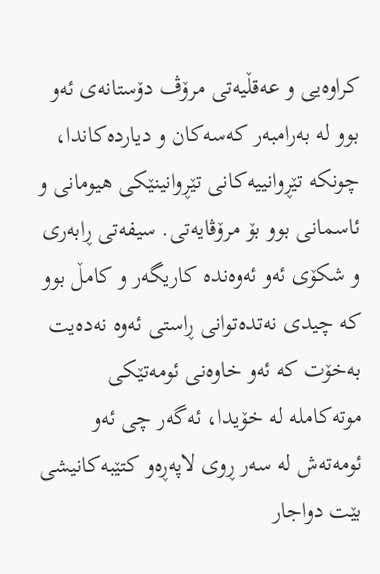كراوه‌یی‌ و عه‌قڵیه‌تی‌ مرۆڤ دۆستانه‌ی‌ ئه‌و بوو له‌ به‌رامبه‌ر كه‌سه‌كان و دیارده‌كاندا، چونكه‌ تێڕوانییه‌كانی‌ تێڕوانینێكی‌ هیومانی‌ و ئاسمانی‌ بوو بۆ مرۆڤایه‌تی‌. سیفه‌تی‌ ڕابه‌ری‌ و شكۆی‌ ئه‌و ئه‌وه‌نده‌ كاریگه‌ر و كامڵ بوو كه‌ چیدی‌ نه‌تده‌توانی‌ ڕاستی‌ ئه‌وه‌ نه‌ده‌یت به‌خۆت كه‌ ئه‌و خاوه‌نی‌ ئومه‌تێكی‌ موته‌كامله‌ له‌ خۆیدا، ئه‌گه‌ر چی‌ ئه‌و ئومه‌ته‌ش له‌ سه‌ر ڕوی‌ لاپه‌ڕه‌و كتێبه‌كانیشی‌ بێت دواجار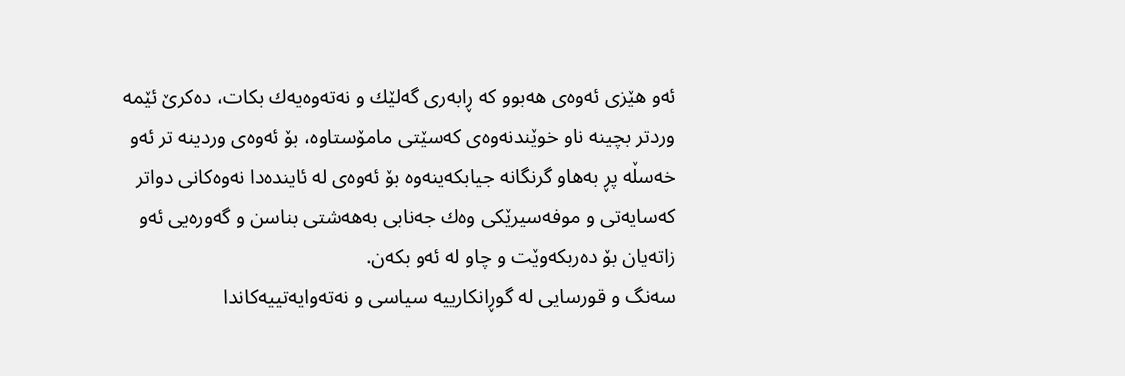ئه‌و هێزی‌ ئه‌وه‌ی‌ هه‌بوو كه‌ ڕابه‌ری‌ گه‌لێك و نه‌ته‌وه‌یه‌ك بكات، ده‌كرێ‌ ئێمه‌ وردتر بچینه‌ ناو خوێندنه‌وه‌ی‌ كه‌سێتی‌ مامۆستاوه‌، بۆ ئه‌وه‌ی‌ وردینه‌ تر ئه‌و خه‌سڵه‌ پڕ به‌هاو گرنگانه‌ جیابكه‌ینه‌وه‌ بۆ ئه‌وه‌ی‌ له‌ ئاینده‌دا نه‌وه‌كانی‌ دواتر كه‌سایه‌تی‌ و موفه‌سیرێكی‌ وه‌ك جه‌نابی‌ به‌هه‌شتی‌ بناسن و گه‌وره‌یی‌ ئه‌و زاته‌یان بۆ ده‌ربكه‌وێت و چاو له‌ ئه‌و بكه‌ن.
سه‌نگ و قورسایی‌ له‌ گوڕانكارییه‌ سیاسی‌ و نه‌ته‌وایه‌تییه‌كاندا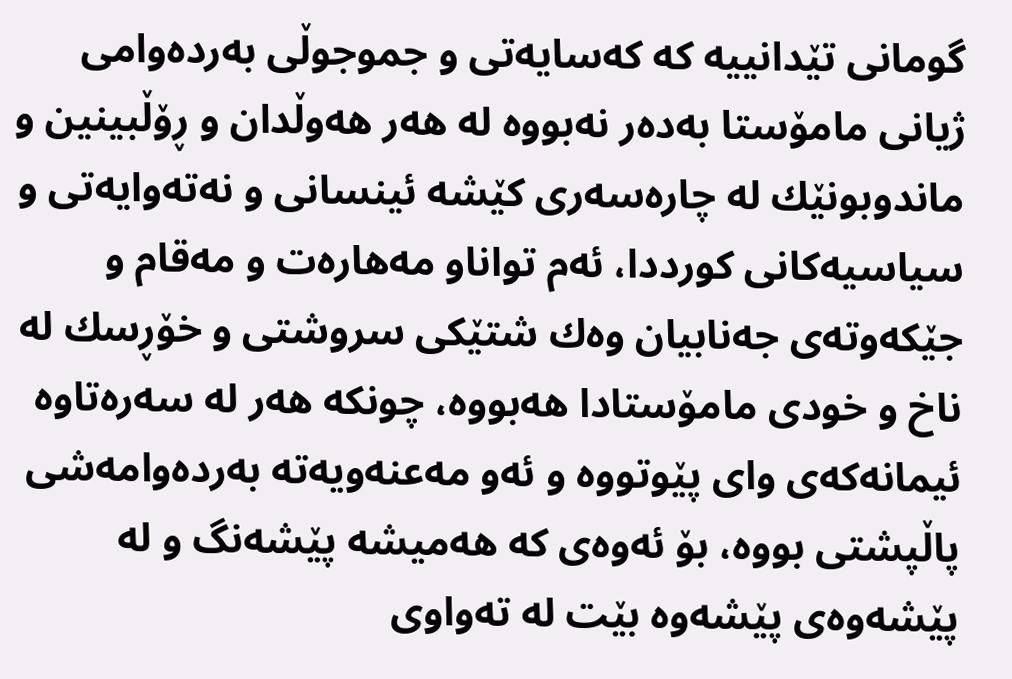گومانی‌ تێدانییه‌ كه‌ كه‌سایه‌تی‌ و جموجوڵی‌ به‌رده‌وامی‌ ژیانی‌ مامۆستا به‌ده‌ر نه‌بووه‌ له‌ هه‌ر هه‌وڵدان و ڕۆڵبینین و ماندوبونێك له‌ چاره‌سه‌ری‌ كێشه‌ ئینسانی‌ و نه‌ته‌وایه‌تی‌ و سیاسیه‌كانی‌ كورددا، ئه‌م تواناو مه‌هاره‌ت و مه‌قام و جێكه‌وته‌ی‌ جه‌نابیان وه‌ك شتێكی‌ سروشتی‌ و خۆڕسك له‌ ناخ و خودی‌ مامۆستادا هه‌بووه‌، چونكه‌ هه‌ر له‌ سه‌ره‌تاوه‌ ئیمانه‌كه‌ی‌ وای پێوتووه‌ و ئه‌و مه‌عنه‌ویه‌ته‌ به‌رده‌وامه‌شی‌ پاڵپشتی‌ بووه‌، بۆ ئه‌وه‌ی‌ كه‌ هه‌میشه‌ پێشه‌نگ و له‌ پێشه‌وه‌ی‌ پێشه‌وه‌ بێت له‌ ته‌واوی‌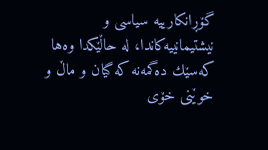گۆڕانكارییه‌ سیاسی‌ و نیشتیمانییه‌كاندا، له‌ حاڵێكدا وه‌ها كه‌سێك ده‌گمه‌نه‌ كه‌ گیان و ماڵ و خوێنی‌ خۆی‌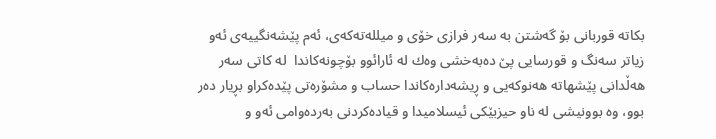بكاته‌ قوربانی‌ بۆ گه‌شتن به‌ سه‌ر فرازی‌ خۆی‌ و میلله‌ته‌كه‌ی‌، ئه‌م پێشه‌نگییه‌ی‌ ئه‌و زیاتر سه‌نگ و قورسایی‌ پێ‌ ده‌به‌خشی‌ وه‌ك له‌ ئارائوو بۆچونه‌كاندا  له‌ كاتی‌ سه‌ر هه‌ڵدانی‌ پێشهاته‌ هه‌نوكه‌یی‌ و ڕیشه‌داره‌كاندا حساب و مشۆره‌تی‌ پێده‌كراو بڕیار ده‌ر بوو، وه‌ بوونیشی‌ له‌ ناو حیزبێكی‌ ئیسلامیدا و قیاده‌كردنی‌ به‌رده‌وامی‌ ئه‌و و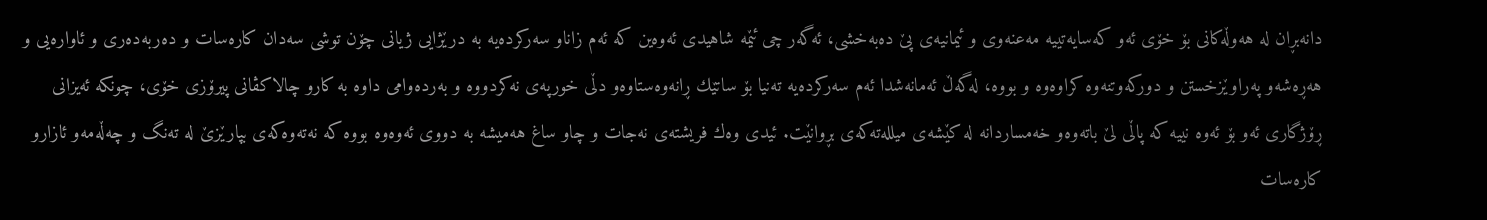دانه‌بڕان له‌ هه‌وڵه‌كانی‌ بۆ خۆی‌ ئه‌و كه‌سایه‌تییه‌ مه‌عنه‌وی‌ و ئیمانیه‌ی‌ پێ‌ ده‌به‌خشی‌، ئه‌گه‌ر چی‌ ئێمه‌ شاهیدی‌ ئه‌وه‌ین كه‌ ئه‌م زاناو سه‌ركرده‌یه‌ به‌ درێژایی‌ ژیانی‌ چۆن توشی‌ سه‌دان كاره‌سات و ده‌ربه‌ده‌ری‌ و ئاواره‌یی‌ و هه‌ڕه‌شه‌و په‌راوێزخستن و دوركه‌وتنه‌وه‌ كراوه‌وه‌ و بووه‌، له‌گه‌ڵ ئه‌مانه‌شدا ئه‌م سه‌ركرده‌یه‌ ته‌نیا بۆ ساتێك ڕانه‌وه‌ستاوه‌و دڵی‌ خورپه‌ی‌ نه‌كردووه‌ و به‌رده‌وامی‌ داوه‌ به‌ كارو چالاكڤانی‌ پیرۆزی‌ خۆی‌، چونكه‌ ئه‌یزانی‌ ڕۆژگاری‌ ئه‌و بۆ ئه‌وه‌ نییه‌ كه‌ پاڵی‌ لێ‌ باته‌وه‌و خه‌مساردانه‌ له‌ كێشه‌ی‌ میلله‌ته‌كه‌ی‌ بڕوانێت. ئیدی‌ وه‌ك فریشته‌ی‌ نه‌جات و چاو ساغ هه‌میشه‌ به‌ دووی‌ ئه‌وه‌وه‌ بووه‌ كه‌ نه‌ته‌وه‌كه‌ی‌ بپارێزێ‌ له‌ ته‌نگ و چه‌ڵه‌مه‌و ئازارو كاره‌سات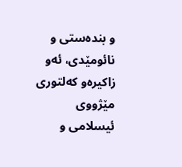و بنده‌ستی‌ و نائومێدی‌، ئه‌و زاكیره‌و كه‌لتوری‌ مێژووی‌ ئیسلامی‌ و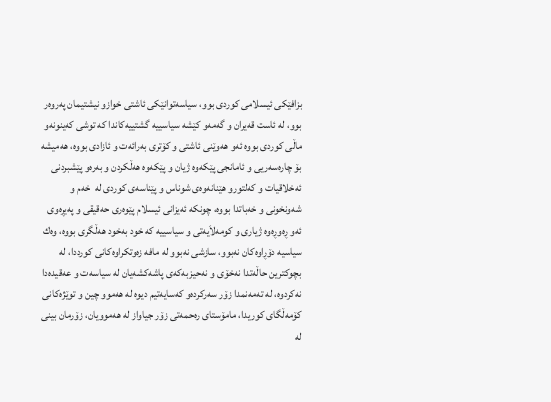بزافێكی‌ ئیسلامی‌ كوردی‌ بوو، سیاسه‌توانێكی‌ ئاشتی‌ خوازو نیشتیمان په‌روه‌ر بوو، له‌ ئاست قه‌یران و گه‌مه‌و كێشه‌ سیاسییه‌ گشتییه‌كاندا كه‌ توشی‌ كه‌ینونه‌و ماڵی‌ كوردی‌ بووه‌ ئه‌و هه‌وێنی‌ ئاشتی‌ و كۆتری‌ به‌رائه‌ت و ئازادی‌ بووه‌، هه‌میشه‌ بۆ چاره‌سه‌ریی‌ و ئامانجی‌ پێكه‌وه‌ ژیان و پێكه‌وه‌ هه‌ڵكردن و به‌ره‌و پێشبردنی‌ ئه‌خلاقیات و كه‌لتورو هێنانه‌وه‌ی‌ شوناس و پێناسه‌ی‌ كوردی‌ له‌  خه‌م و شه‌ونخونی و خه‌باتدا بووه‌، چونكه‌ ئه‌یزانی‌ ئیسلام پێوه‌ری‌ حه‌قیقی‌ و په‌یڕه‌وی‌ ئه‌و ڕه‌وڕه‌وه‌ ژیاری‌ و كومه‌لاَیه‌تی‌ و سیاسییه‌ كه‌ خود به‌خود هه‌ڵگری‌ بووه‌، وه‌ك سیاسیه‌ دۆڕاوه‌كان نه‌بوو، سازشی‌ نه‌بوو له‌ مافه‌ زه‌وتكراوه‌كانی‌ كورددا، له‌ بچوكترین حاڵه‌تدا نه‌خۆی‌ و نه‌حیزبه‌كه‌ی‌ پاشه‌كشه‌یان له‌ سیاسه‌ت و عه‌قیده‌دا نه‌كردوه‌، له‌ ته‌مه‌نمدا زۆر سه‌ركرده‌و كه‌سایه‌تیم دیوه‌ له‌ هه‌موو چین و توێژه‌كانی‌ كۆمه‌ڵگای‌ كوریدا، مامۆستای‌ ره‌حمه‌تی‌ زۆر جیاواز له‌ هه‌موویان، زۆرمان بینی‌ له‌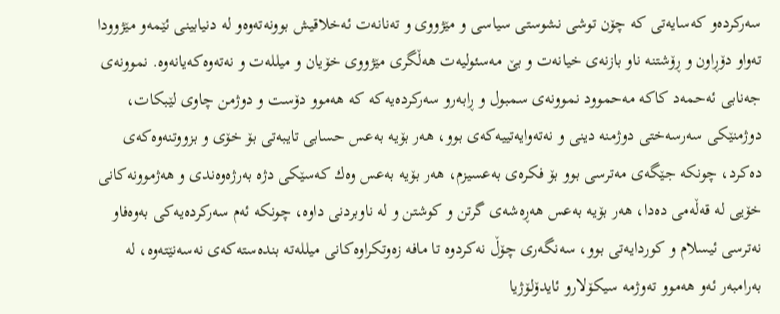سه‌ركرده‌و كه‌سایه‌تی‌ كه‌ چۆن توشی‌ نشوستی‌ سیاسی‌ و مێژووی‌ و ته‌نانه‌ت ئه‌خلاقیش بوونه‌ته‌وه‌و له‌ دنیابینی‌ ئێمه‌و مێژوودا ته‌واو دۆڕاون و ڕۆشتنه‌ ناو بازنه‌ی‌ خیانه‌ت و بێ‌ مه‌سئولیه‌ت هه‌ڵگری‌ مێژووی‌ خۆیان و میلله‌ت و نه‌ته‌وه‌كه‌یانه‌وه‌. نموونه‌ی‌ جه‌نابی‌ ئه‌حمه‌د كاكه‌ مه‌حموود نموونه‌ی‌ سمبول و ڕابه‌رو سه‌ركرده‌یه‌كه‌ كه‌ هه‌موو دۆست و دوژمن چاوی‌ لێبكات، دوژمنێكی‌ سه‌رسه‌ختی‌ دوژمنه‌ دینی‌ و نه‌ته‌وایه‌تییه‌كه‌ی‌ بوو، هه‌ر بۆیه‌ به‌عس حسابی‌ تایبه‌تی‌ بۆ خۆی‌ و بزووتنه‌وه‌كه‌ی‌ ده‌كرد، چونكه‌ جێگه‌ی‌ مه‌ترسی‌ بوو بۆ فكره‌ی‌ به‌عسیزم، هه‌ر بۆیه‌ به‌عس وه‌ك كه‌سێكی‌ دژه‌ به‌رژه‌وه‌ندی‌ و هه‌ژموونه‌كانی‌ خۆیی‌ له‌ قه‌ڵه‌می‌ ده‌دا، هه‌ر بۆیه‌ به‌عس هه‌ڕه‌شه‌ی‌ گرتن و كوشتن و له‌ ناوبردنی‌ داوه‌، چونكه‌ ئه‌م سه‌ركرده‌یه‌كی‌ به‌وه‌فاو نه‌ترسی‌ ئیسلام و كوردایه‌تی‌ بوو، سه‌نگه‌ری‌ چۆڵ نه‌كردوه‌ تا مافه‌ زه‌وتكراوه‌كانی‌ میلله‌ته‌ بنده‌سته‌كه‌ی‌ نه‌سه‌نێته‌وه‌، له‌ به‌رامبه‌ر ئه‌و هه‌موو ته‌وژمه‌ سیكۆلارو ئایدۆلۆژیا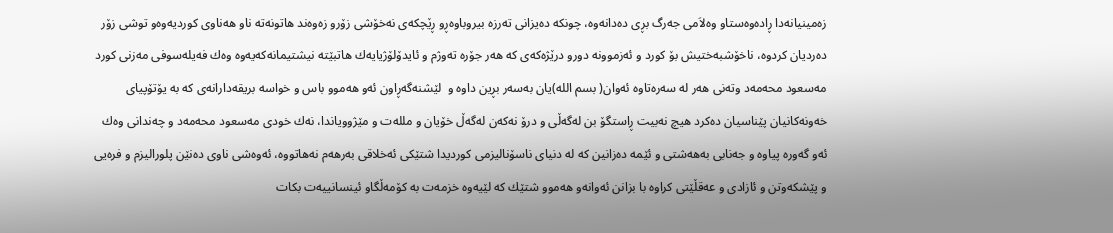زه‌مینیانه‌دا ڕاده‌وه‌ستاو وه‌لاَمی‌ جه‌رگ بڕی‌ ده‌دانه‌وه‌، چونكه‌ ده‌یزانی‌ ته‌رزه‌ بیروباوه‌ڕو ڕێچكه‌ی‌ نه‌خۆشی‌ زۆرو زه‌وه‌ند هاتونه‌ته‌ ناو هه‌ناوی‌ كوردیه‌وه‌و توشی‌ زۆر ده‌ردیان كردوه‌، ناخۆشبه‌ختیش بۆ كورد و ئه‌زموونه‌ دورو درێژه‌كه‌ی‌ كه‌ هه‌ر جۆره‌ ته‌وژم و ئایدۆلۆژیایه‌ك هاتبێته‌ نیشتیمانه‌كه‌یه‌وه‌ وه‌ك فه‌یله‌سوفی‌ مه‌زنی‌ كورد مه‌سعود محه‌مه‌د وته‌نی‌ هه‌ر له‌ سه‌ره‌تاوه‌ ئه‌وان( بسم الله‌)یان به‌سه‌ر بڕین داوه‌ و  لێشنه‌گه‌ڕاون ئه‌و هه‌موو باس و خواسه‌ بریقه‌دارانه‌ی‌ كه‌ به‌ یۆتۆپیای‌ خه‌ونه‌كانیان پێناسیان ده‌كرد هیچ نه‌بیت ڕاستگۆ بن له‌گه‌ڵی‌ و درۆ نه‌كه‌ن له‌گه‌ڵ خۆیان و ملله‌ت و مێژوویاندا، نه‌ك خودی‌ مه‌سعود محه‌مه‌د و چه‌ندانی‌ وه‌ك ئه‌و گه‌وره‌ پیاوه‌ و جه‌نابی‌ به‌هه‌شتی‌ و ئێمه‌ ده‌زانین كه‌ له‌ دنیای‌ ناسۆنالیزمی‌ كوردیدا شتێكی‌ ئه‌خلاقی‌ به‌رهه‌م نه‌هاتووه‌، ئه‌وه‌شی‌ ناوی‌ ده‌نێن پلورالیزم و فره‌یی‌ و پێشكه‌وتن و ئازادی‌ و عه‌قڵێتی‌ كراوه‌ با بزانن ئه‌وانه‌و هه‌موو شتێك كه‌ لێیه‌وه‌ خزمه‌ت به‌ كۆمه‌ڵگاو ئینسانییه‌ت بكات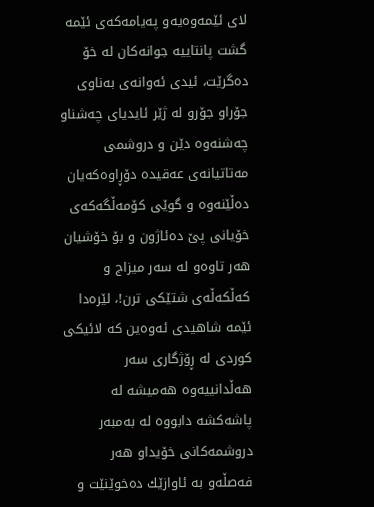لای‌ ئێمه‌وه‌یه‌و په‌یامه‌كه‌ی‌ ئێمه‌ گشت پانتاییه‌ جوانه‌كان له‌ خۆ ده‌گرێت، ئیدی‌ ئه‌وانه‌ی‌ به‌ناوی‌ جۆراو جۆرو له‌ ژێر ئایدیای‌ چه‌شناو چه‌شنه‌وه‌ دێن و دروشمی‌ مه‌تاتیانه‌ی‌ عه‌قیده‌ دۆڕاوه‌كه‌یان ده‌ڵێنه‌وه‌ و گوێی‌ كۆمه‌ڵگه‌كه‌ی‌ خۆیانی‌ پێ‌ ده‌ئاژون و بۆ خۆشیان هه‌ر تاوه‌و له‌ سه‌ر میزاج و كه‌ڵكه‌ڵه‌ی‌ شتێكی‌ ترن!، لێره‌دا ئێمه‌ شاهیدی‌ ئه‌وه‌ین كه‌ لائیكی‌ كوردی‌ له‌ ڕۆژگاری‌ سه‌ر هه‌ڵدانییه‌وه‌ هه‌میشه‌ له‌ پاشه‌كشه‌ دابووه‌ له‌ به‌مبه‌ر دروشمه‌كانی‌ خۆیداو هه‌ر فه‌صڵه‌و به‌ ئاوازێك ده‌خوێنێت و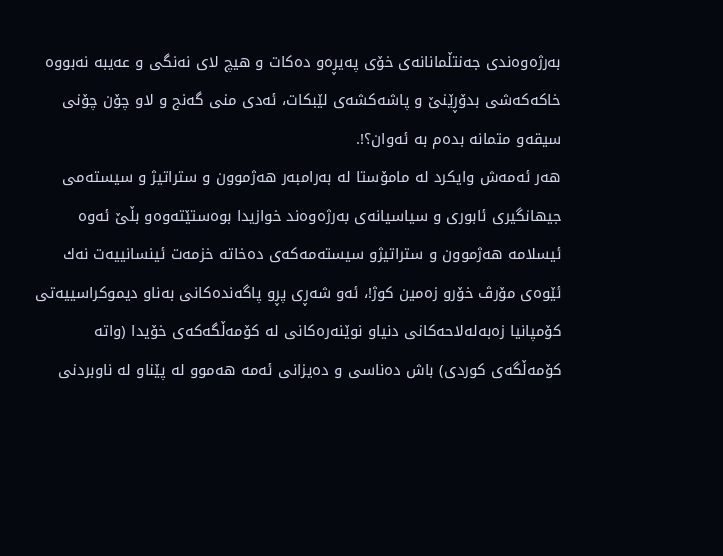به‌رژه‌وه‌ندی‌ جه‌نتڵمانانه‌ی‌ خۆی‌ په‌یڕه‌و ده‌كات و هیچ لای‌ نه‌نگی‌ و عه‌یبه‌ نه‌بووه‌ خاكه‌كه‌شی‌ بدۆڕێنێ‌ و پاشه‌كشه‌ی‌ لێبكات، ئه‌دی‌ منی‌ گه‌نج و لاو چۆن چۆنی‌ سیقه‌و متمانه‌ بده‌م به‌ ئه‌وان؟!.
هه‌ر ئه‌مه‌ش وایكرد له‌ مامۆستا له‌ به‌رامبه‌ر هه‌ژموون و ستراتیژ و سیسته‌می‌ جیهانگیری‌ ئابوری و سیاسیانه‌ی‌ به‌رژه‌وه‌ند خوازیدا بوه‌ستێته‌وه‌و بڵێ‌ ئه‌وه‌ ئیسلامه‌ هه‌ژموون و ستراتیژو سیسته‌مه‌كه‌ی‌ ده‌خاته‌ خزمه‌ت ئینسانییه‌ت نه‌ك ئێوه‌ی‌ مۆرڤ خۆرو زه‌مین كوژ!، ئه‌و شه‌ڕی‌ پڕو پاگه‌نده‌كانی‌ به‌ناو دیموكراسییه‌تی‌ كۆمپانیا زه‌به‌له‌لاحه‌كانی‌ دنیاو نوێنه‌ره‌كانی‌ له‌ كۆمه‌ڵگه‌كه‌ی‌ خۆیدا (واته‌ كۆمه‌ڵگه‌ی‌ كوردی‌) باش ده‌ناسی‌ و ده‌یزانی‌ ئه‌مه‌ هه‌موو له‌ پێناو له‌ ناوبردنی‌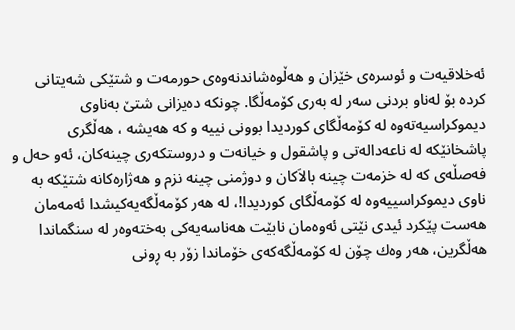ئه‌خلاقیه‌ت و ئوسره‌ی‌ خێزان و هه‌ڵوه‌شاندنه‌وه‌ی‌ حورمه‌ت و شتێكی‌ شه‌یتانی‌ كرده‌ بۆ له‌ناو بردنی‌ سه‌ر له‌ به‌ری‌ كۆمه‌ڵگا. چونكه‌ ده‌یزانی‌ شتێ‌ به‌ناوی‌ دیموكراسیه‌ته‌وه‌ له‌ كۆمه‌ڵگای‌ كوردیدا بوونی‌ نییه‌ و كه‌ هه‌یشه‌ ، هه‌ڵگری‌ پاشخانێكه‌ له‌ ناعه‌داله‌تی‌ و پاشقول و خیانه‌ت و دروستكه‌ری‌ چینه‌كان، ئه‌و حه‌ل و فه‌صڵه‌ی‌ كه‌ له‌ خزمه‌ت چینه‌ بالاَكان و دوژمنی‌ چینه‌ نزم و هه‌ژاره‌كانه‌ شتێكه‌ به‌ ناوی‌ دیموكراسییه‌وه‌ له‌ كۆمه‌ڵگای‌ كوردیدا!، له‌ هه‌ر كۆمه‌ڵگه‌یه‌كیشدا ئه‌مه‌مان هه‌ست پێكرد ئیدی‌ نێتی‌ ئه‌وه‌مان نابێت هه‌ناسه‌یه‌كی‌ به‌خته‌وه‌ر له‌ سنگماندا هه‌ڵگرین، هه‌ر وه‌ك چۆن له‌ كۆمه‌ڵگه‌كه‌ی‌ خۆماندا زۆر به‌ ڕونی‌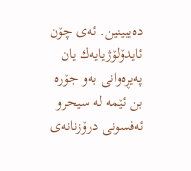ده‌یبینین. ئه‌ی‌ چۆن ئایدۆلۆژیایه‌ك یان په‌یڕه‌وانی‌ به‌و جۆره‌ بن ئێمه‌ له‌ سیحرو ئه‌فسونی‌ درۆزنانه‌ی‌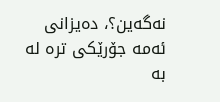نه‌گه‌ین؟، ده‌یزانی‌ ئه‌مه‌ جۆرێكی‌ تره‌ له‌ به‌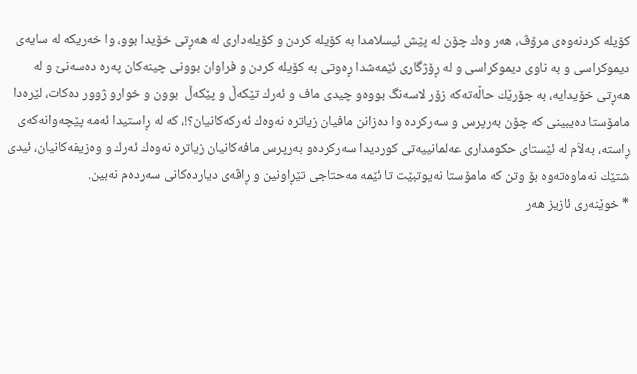كۆیله‌ كردنه‌وه‌ی‌ مرۆڤ، هه‌ر وه‌ك چۆن له‌ پێش ئیسلامدا به‌ كۆیله‌ كردن و كۆیله‌داری‌ له‌ هه‌ڕتی‌ خۆیدا بوو، وا خه‌ریكه‌ له‌ سایه‌ی‌ دیموكراسی‌ و به‌ ناوی‌ دیموكراسی‌ و له‌ ڕۆژگاری‌ ئێمه‌شدا ڕه‌وتی‌ به‌ كۆیله‌ كردن و فراوان بوونی‌ چینه‌كان په‌ره‌ ده‌سه‌نێ‌ و له‌ هه‌ڕتی‌ خۆیدایه‌، به‌ جۆرێك حاڵه‌ته‌كه‌ زۆر لاسه‌نگ بووه‌و چیدی‌ ماف و ئه‌رك تێكه‌ڵ و پێكه‌ڵ  بوون و خوارو ژوور ده‌كات، لێره‌دا مامۆستا ده‌یبینی‌ كه‌ چۆن به‌رپرس و سه‌ركرده‌ وا ده‌زانن مافیان زیاتره‌ نه‌وه‌ك ئه‌ركه‌كانیان؟!، كه‌ له‌ ڕاستیدا ئه‌مه‌ پێچه‌وانه‌كه‌ی‌ ڕاسته‌، به‌لاَم له‌ ئێستای‌ حكومداری‌ عه‌لمانییه‌تی‌ كوردیدا سه‌ركرده‌و به‌رپرس مافه‌كانیان زیاتره‌ نه‌وه‌ك ئه‌رك و وه‌زیفه‌كانیان، ئیدی‌ شتێك نه‌ماوه‌ته‌وه‌ بۆ وتن كه‌ مامۆستا نه‌یوتبێت تا ئێمه‌ مه‌حتاجی‌ تێڕاونین و ڕاڤه‌ی‌ دیارده‌كانی‌ سه‌رده‌م نه‌بین.
* خوێنه‌ری‌ ئازیز هه‌ر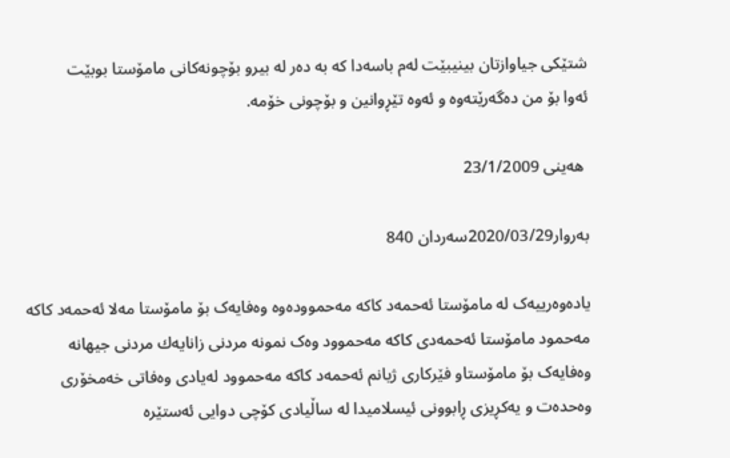شتێكی‌ جیاوازتان بینیبێت له‌م باسه‌دا كه‌ به‌ ده‌ر له‌ بیرو بۆچونه‌كانی‌ مامۆستا بوبێت
ئه‌وا بۆ من ده‌گه‌رێته‌وه‌ و ئه‌وه‌ تێڕوانین و بۆچونی‌ خۆمه‌.

 هه‌ینی‌ 23/1/2009

بەروار2020/03/29سەردان 840

یادەوەرییەک لە مامۆستا ئەحمەد کاکە مەحموودەوە وەفایەک بۆ مامۆستا مەلا ئەحمەد کاکە مەحمود مامۆستا ئەحمەدی کاکە مەحموود وەک نمونە مردنی‌ زانایه‌ك مردنی‌ جیهانه‌ وەفایەک بۆ مامۆستاو فێرکاری ژیانم ئەحمەد کاکە مەحموود له‌یادی‌ وه‌فاتی‌ خه‌مخۆری‌ وەحدەت و یەكڕیزی ڕابوونی‌ ئیسلامیدا لە ساڵیادی کۆچی دوایی ئەستێرە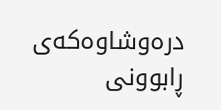درەوشاوەکەی ڕابوونی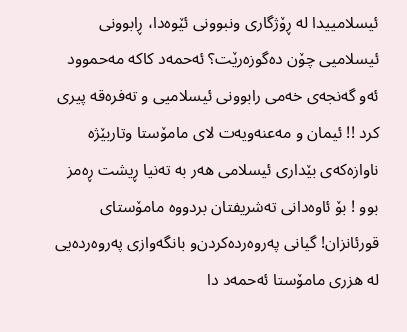ئیسلامییدا له‌ ڕۆژگاری‌ ونبوونی‌ ئێوه‌دا، ڕابوونی‌ ئیسلامیی‌ چۆن ده‌گوزه‌رێت؟ ئه‌حمه‌د كاكه‌ مه‌حموود ئه‌و گه‌نجه‌ی‌ خه‌می‌ رابوونی‌ ئیسلامیی و ته‌فره‌قه‌ پیری‌ كرد !! ئیمان و مه‌عنه‌ویه‌ت لای‌ مامۆستا وتاربێژە ناوازەکەی بێداری ئیسلامی هه‌ر به‌ ته‌نیا ڕیشت ڕه‌مز بوو ! بۆ ئاوه‌دانی‌ ته‌شریفتان بردووه‌ مامۆستای‌ قورئانزان! گیانی‌ په‌روه‌رده‌كردن‌و بانگه‌وازی‌ په‌روه‌رده‌یی‌ له‌ هزرى مامۆستا ئه‌حمه‌د دا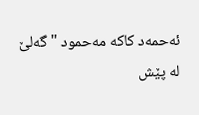ئه‌حمه‌د كاكه‌ مه‌حمود " گه‌لێ‌ له‌ پێش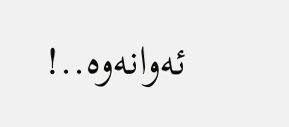ئه‌وانه‌وه‌..!